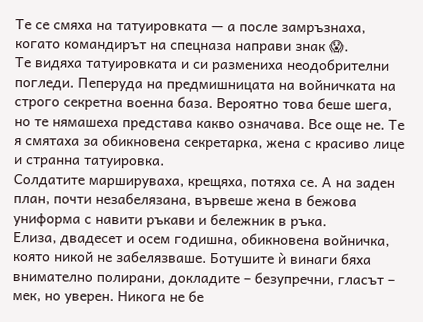Те се смяха на татуировката — а после замръзнаха, когато командирът на спецназа направи знак 😱.
Те видяха татуировката и си размениха неодобрителни погледи. Пеперуда на предмишницата на войничката на строго секретна военна база. Вероятно това беше шега, но те нямашеха представа какво означава. Все още не. Те я смятаха за обикновена секретарка, жена с красиво лице и странна татуировка.
Солдатите маршируваха, крещяха, потяха се. А на заден план, почти незабелязана, вървеше жена в бежова униформа с навити ръкави и бележник в ръка.
Елиза, двадесет и осем годишна, обикновена войничка, която никой не забелязваше. Ботушите ѝ винаги бяха внимателно полирани, докладите – безупречни, гласът – мек, но уверен. Никога не бе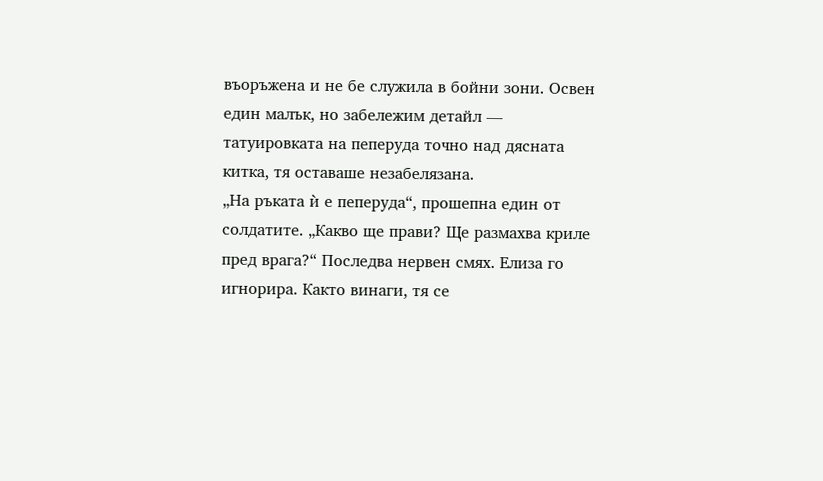въоръжена и не бе служила в бойни зони. Освен един малък, но забележим детайл — татуировката на пеперуда точно над дясната китка, тя оставаше незабелязана.
„На ръката ѝ е пеперуда“, прошепна един от солдатите. „Какво ще прави? Ще размахва криле пред врага?“ Последва нервен смях. Елиза го игнорира. Както винаги, тя се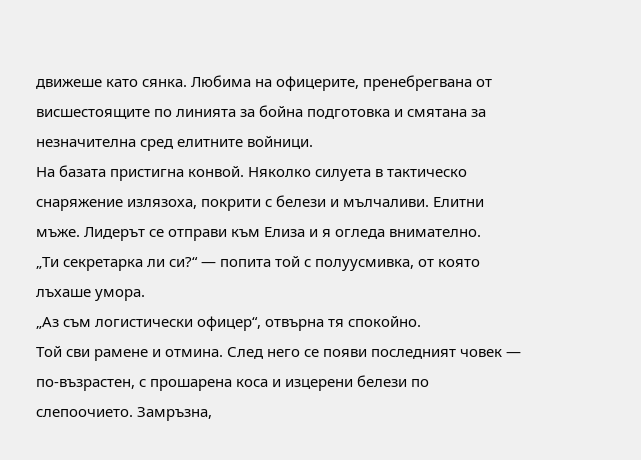движеше като сянка. Любима на офицерите, пренебрегвана от висшестоящите по линията за бойна подготовка и смятана за незначителна сред елитните войници.
На базата пристигна конвой. Няколко силуета в тактическо снаряжение излязоха, покрити с белези и мълчаливи. Елитни мъже. Лидерът се отправи към Елиза и я огледа внимателно.
„Ти секретарка ли си?“ — попита той с полуусмивка, от която лъхаше умора.
„Аз съм логистически офицер“, отвърна тя спокойно.
Той сви рамене и отмина. След него се появи последният човек — по-възрастен, с прошарена коса и изцерени белези по слепоочието. Замръзна,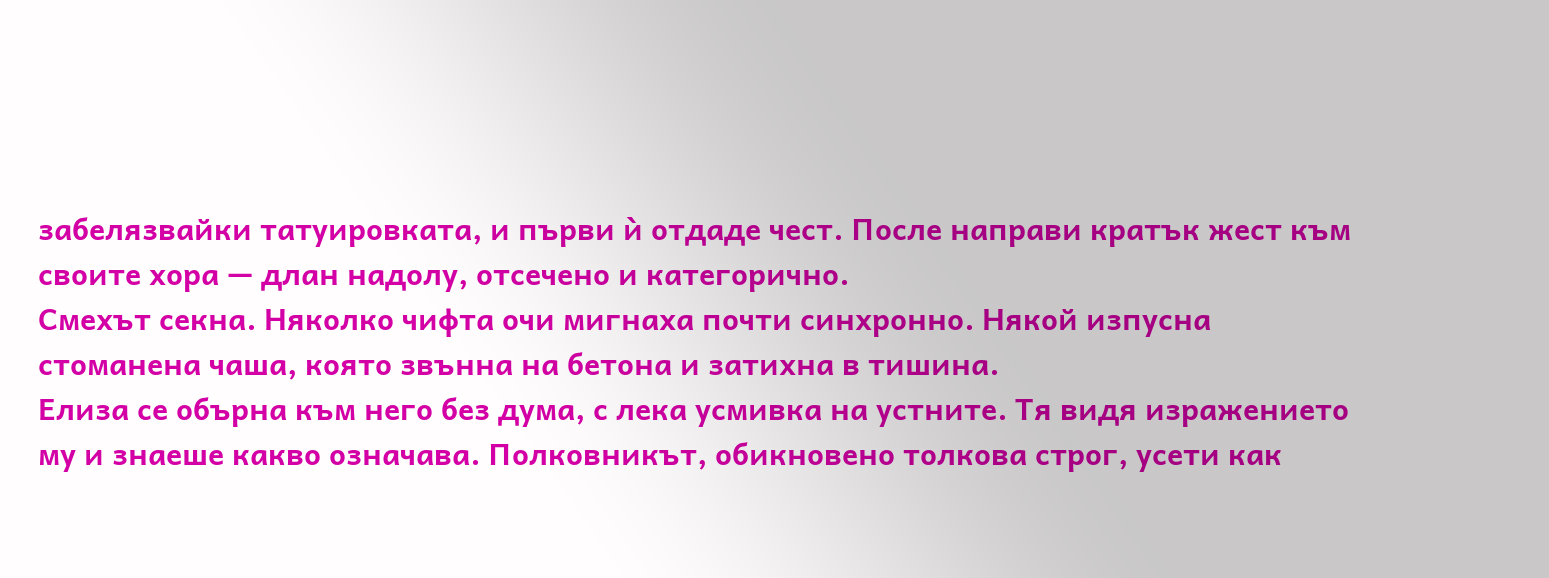забелязвайки татуировката, и първи ѝ отдаде чест. После направи кратък жест към своите хора — длан надолу, отсечено и категорично.
Смехът секна. Няколко чифта очи мигнаха почти синхронно. Някой изпусна стоманена чаша, която звънна на бетона и затихна в тишина.
Елиза се обърна към него без дума, с лека усмивка на устните. Тя видя изражението му и знаеше какво означава. Полковникът, обикновено толкова строг, усети как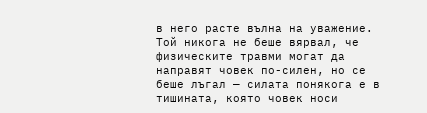в него расте вълна на уважение. Той никога не беше вярвал, че физическите травми могат да направят човек по-силен, но се беше лъгал — силата понякога е в тишината, която човек носи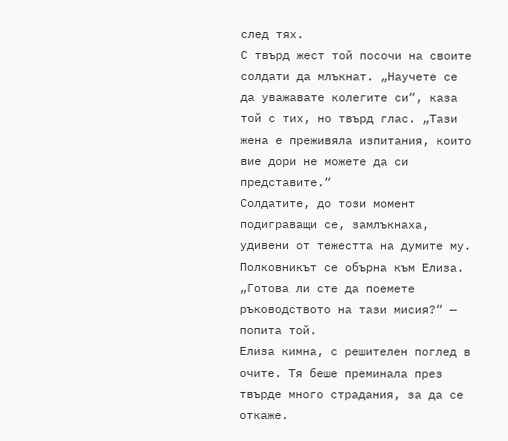след тях.
С твърд жест той посочи на своите солдати да млъкнат. „Научете се да уважавате колегите си“, каза той с тих, но твърд глас. „Тази жена е преживяла изпитания, които вие дори не можете да си представите.“
Солдатите, до този момент подиграващи се, замлъкнаха, удивени от тежестта на думите му.
Полковникът се обърна към Елиза. „Готова ли сте да поемете ръководството на тази мисия?“ — попита той.
Елиза кимна, с решителен поглед в очите. Тя беше преминала през твърде много страдания, за да се откаже.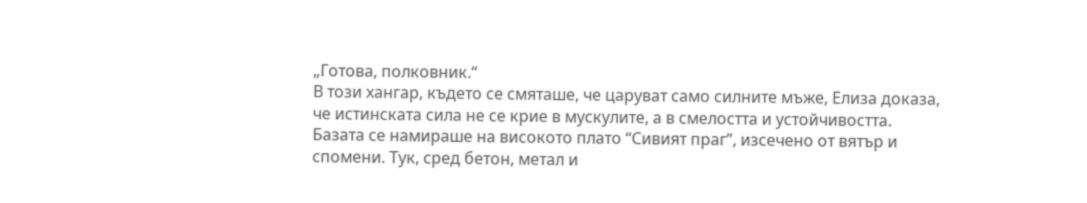„Готова, полковник.“
В този хангар, където се смяташе, че царуват само силните мъже, Елиза доказа, че истинската сила не се крие в мускулите, а в смелостта и устойчивостта.
Базата се намираше на високото плато “Сивият праг”, изсечено от вятър и спомени. Тук, сред бетон, метал и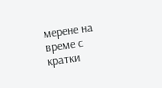мерене на време с кратки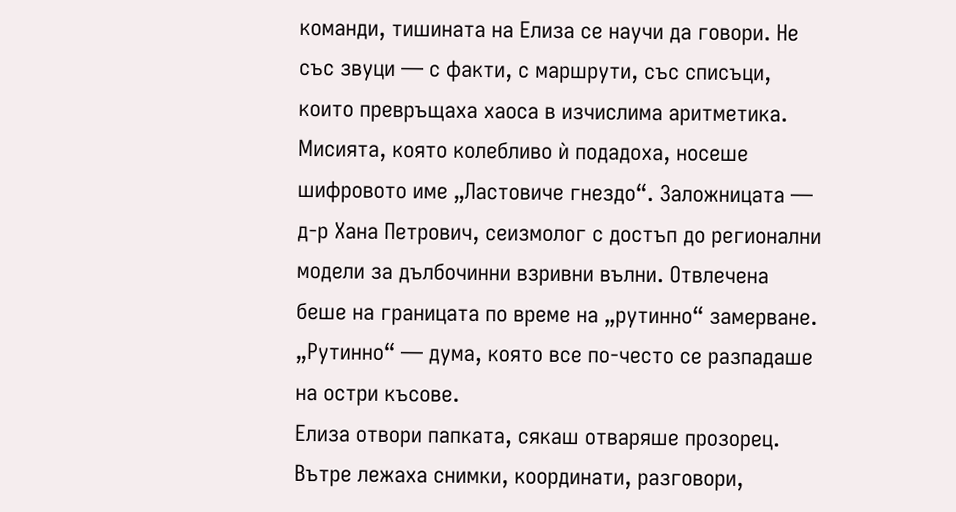команди, тишината на Елиза се научи да говори. Не със звуци — с факти, с маршрути, със списъци, които превръщаха хаоса в изчислима аритметика.
Мисията, която колебливо ѝ подадоха, носеше шифровото име „Ластовиче гнездо“. Заложницата — д-р Хана Петрович, сеизмолог с достъп до регионални модели за дълбочинни взривни вълни. Отвлечена беше на границата по време на „рутинно“ замерване. „Рутинно“ — дума, която все по-често се разпадаше на остри късове.
Елиза отвори папката, сякаш отваряше прозорец. Вътре лежаха снимки, координати, разговори,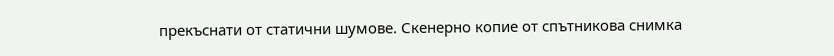прекъснати от статични шумове. Скенерно копие от спътникова снимка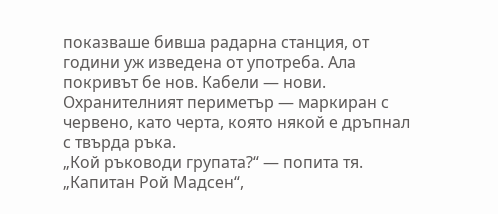показваше бивша радарна станция, от години уж изведена от употреба. Ала покривът бе нов. Кабели — нови. Охранителният периметър — маркиран с червено, като черта, която някой е дръпнал с твърда ръка.
„Кой ръководи групата?“ — попита тя.
„Капитан Рой Мадсен“,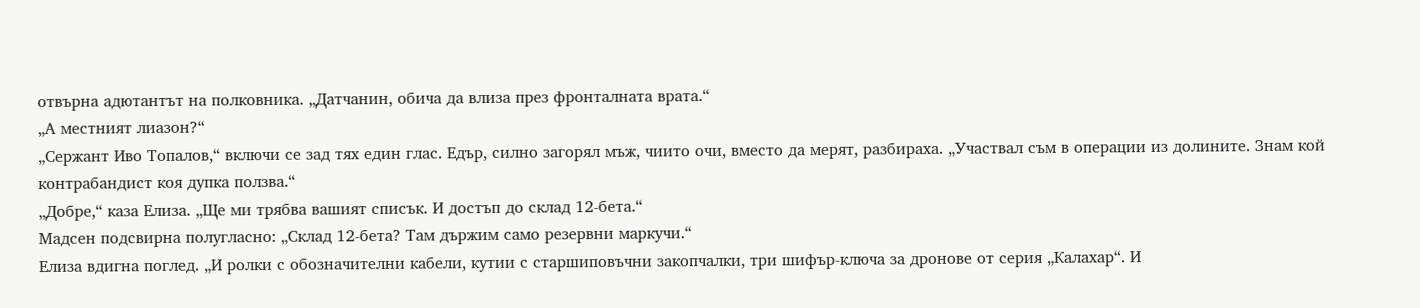отвърна адютантът на полковника. „Датчанин, обича да влиза през фронталната врата.“
„А местният лиазон?“
„Сержант Иво Топалов,“ включи се зад тях един глас. Едър, силно загорял мъж, чиито очи, вместо да мерят, разбираха. „Участвал съм в операции из долините. Знам кой контрабандист коя дупка ползва.“
„Добре,“ каза Елиза. „Ще ми трябва вашият списък. И достъп до склад 12-бета.“
Мадсен подсвирна полугласно: „Склад 12-бета? Там държим само резервни маркучи.“
Елиза вдигна поглед. „И ролки с обозначителни кабели, кутии с старшиповъчни закопчалки, три шифър-ключа за дронове от серия „Калахар“. И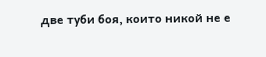две туби боя, които никой не е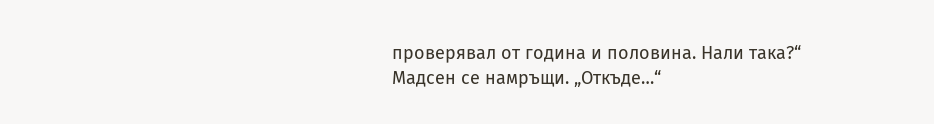проверявал от година и половина. Нали така?“
Мадсен се намръщи. „Откъде…“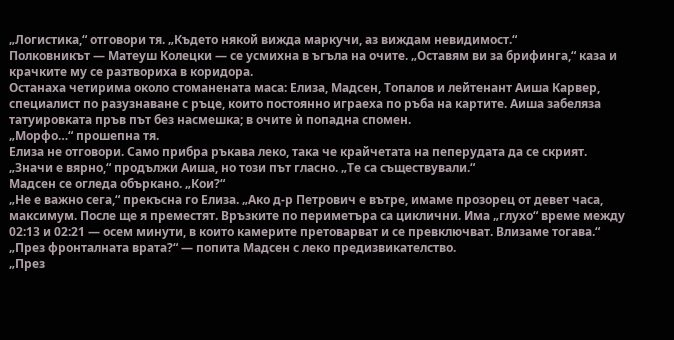„Логистика,“ отговори тя. „Където някой вижда маркучи, аз виждам невидимост.“
Полковникът — Матеуш Колецки — се усмихна в ъгъла на очите. „Оставям ви за брифинга,“ каза и крачките му се разтвориха в коридора.
Останаха четирима около стоманената маса: Елиза, Мадсен, Топалов и лейтенант Аиша Карвер, специалист по разузнаване с ръце, които постоянно играеха по ръба на картите. Аиша забеляза татуировката пръв път без насмешка; в очите ѝ попадна спомен.
„Морфо…“ прошепна тя.
Елиза не отговори. Само прибра ръкава леко, така че крайчетата на пеперудата да се скрият.
„Значи е вярно,“ продължи Аиша, но този път гласно. „Те са съществували.“
Мадсен се огледа объркано. „Кои?“
„Не е важно сега,“ прекъсна го Елиза. „Ако д-р Петрович е вътре, имаме прозорец от девет часа, максимум. После ще я преместят. Връзките по периметъра са циклични. Има „глухо“ време между 02:13 и 02:21 — осем минути, в които камерите претоварват и се превключват. Влизаме тогава.“
„През фронталната врата?“ — попита Мадсен с леко предизвикателство.
„През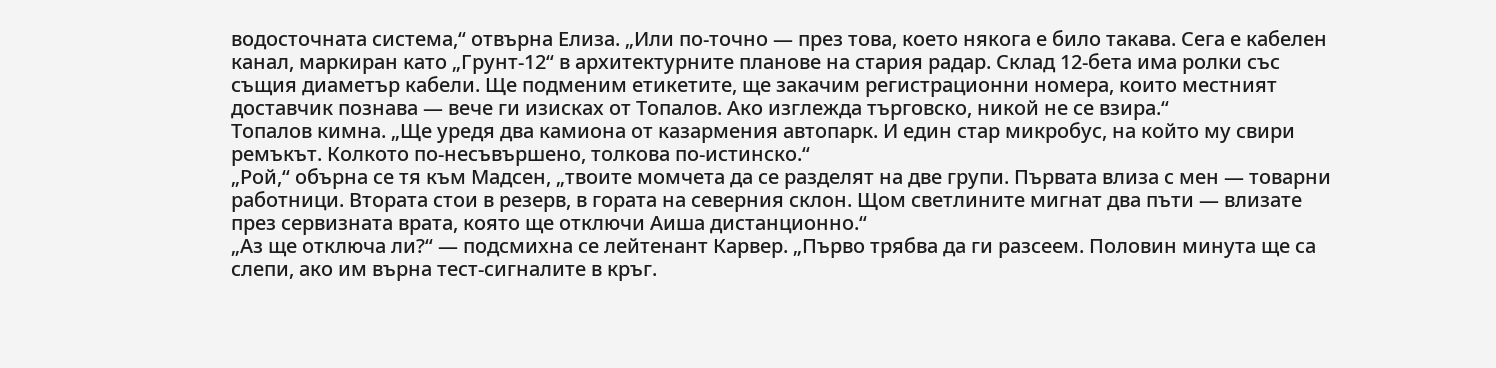водосточната система,“ отвърна Елиза. „Или по-точно — през това, което някога е било такава. Сега е кабелен канал, маркиран като „Грунт-12“ в архитектурните планове на стария радар. Склад 12-бета има ролки със същия диаметър кабели. Ще подменим етикетите, ще закачим регистрационни номера, които местният доставчик познава — вече ги изисках от Топалов. Ако изглежда търговско, никой не се взира.“
Топалов кимна. „Ще уредя два камиона от казармения автопарк. И един стар микробус, на който му свири ремъкът. Колкото по-несъвършено, толкова по-истинско.“
„Рой,“ обърна се тя към Мадсен, „твоите момчета да се разделят на две групи. Първата влиза с мен — товарни работници. Втората стои в резерв, в гората на северния склон. Щом светлините мигнат два пъти — влизате през сервизната врата, която ще отключи Аиша дистанционно.“
„Аз ще отключа ли?“ — подсмихна се лейтенант Карвер. „Първо трябва да ги разсеем. Половин минута ще са слепи, ако им върна тест-сигналите в кръг.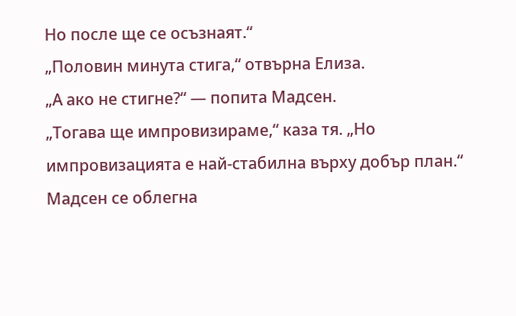Но после ще се осъзнаят.“
„Половин минута стига,“ отвърна Елиза.
„А ако не стигне?“ — попита Мадсен.
„Тогава ще импровизираме,“ каза тя. „Но импровизацията е най-стабилна върху добър план.“
Мадсен се облегна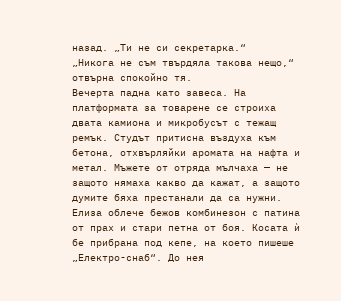назад. „Ти не си секретарка.“
„Никога не съм твърдяла такова нещо,“ отвърна спокойно тя.
Вечерта падна като завеса. На платформата за товарене се строиха двата камиона и микробусът с тежащ ремък. Студът притисна въздуха към бетона, отхвърляйки аромата на нафта и метал. Мъжете от отряда мълчаха — не защото нямаха какво да кажат, а защото думите бяха престанали да са нужни.
Елиза облече бежов комбинезон с патина от прах и стари петна от боя. Косата ѝ бе прибрана под кепе, на което пишеше „Електро-снаб“. До нея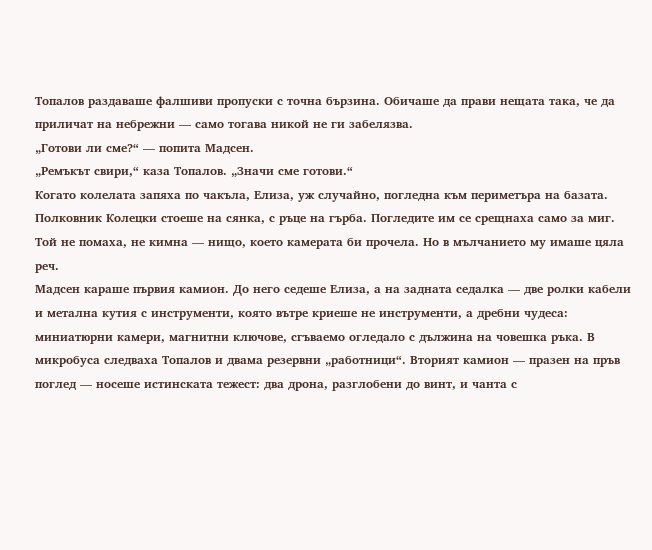Топалов раздаваше фалшиви пропуски с точна бързина. Обичаше да прави нещата така, че да приличат на небрежни — само тогава никой не ги забелязва.
„Готови ли сме?“ — попита Мадсен.
„Ремъкът свири,“ каза Топалов. „Значи сме готови.“
Когато колелата запяха по чакъла, Елиза, уж случайно, погледна към периметъра на базата. Полковник Колецки стоеше на сянка, с ръце на гърба. Погледите им се срещнаха само за миг. Той не помаха, не кимна — нищо, което камерата би прочела. Но в мълчанието му имаше цяла реч.
Мадсен караше първия камион. До него седеше Елиза, а на задната седалка — две ролки кабели и метална кутия с инструменти, която вътре криеше не инструменти, а дребни чудеса: миниатюрни камери, магнитни ключове, сгъваемо огледало с дължина на човешка ръка. В микробуса следваха Топалов и двама резервни „работници“. Вторият камион — празен на пръв поглед — носеше истинската тежест: два дрона, разглобени до винт, и чанта с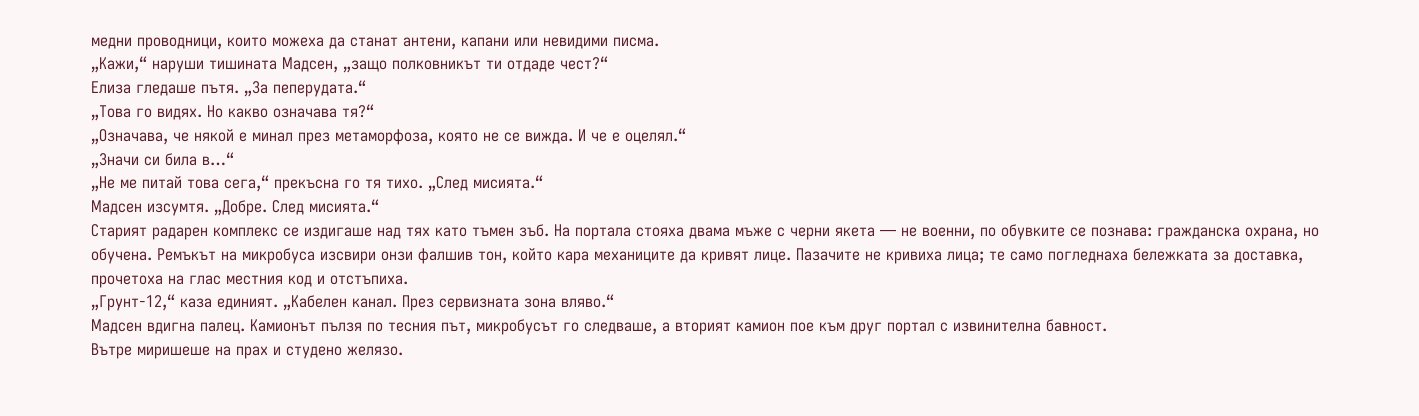медни проводници, които можеха да станат антени, капани или невидими писма.
„Кажи,“ наруши тишината Мадсен, „защо полковникът ти отдаде чест?“
Елиза гледаше пътя. „За пеперудата.“
„Това го видях. Но какво означава тя?“
„Означава, че някой е минал през метаморфоза, която не се вижда. И че е оцелял.“
„Значи си била в…“
„Не ме питай това сега,“ прекъсна го тя тихо. „След мисията.“
Мадсен изсумтя. „Добре. След мисията.“
Старият радарен комплекс се издигаше над тях като тъмен зъб. На портала стояха двама мъже с черни якета — не военни, по обувките се познава: гражданска охрана, но обучена. Ремъкът на микробуса изсвири онзи фалшив тон, който кара механиците да кривят лице. Пазачите не кривиха лица; те само погледнаха бележката за доставка, прочетоха на глас местния код и отстъпиха.
„Грунт-12,“ каза единият. „Кабелен канал. През сервизната зона вляво.“
Мадсен вдигна палец. Камионът пълзя по тесния път, микробусът го следваше, а вторият камион пое към друг портал с извинителна бавност.
Вътре миришеше на прах и студено желязо.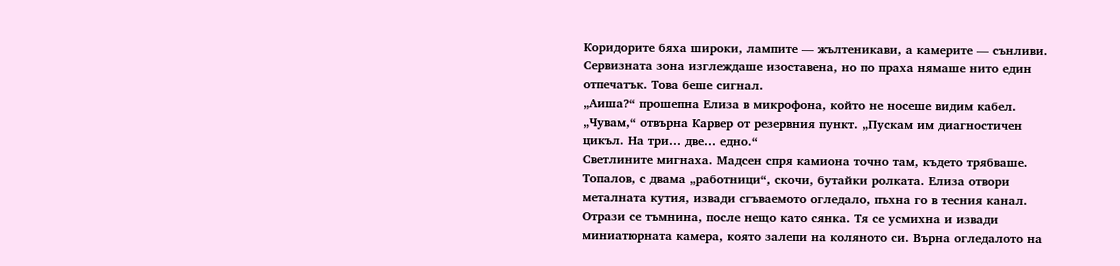Коридорите бяха широки, лампите — жълтеникави, а камерите — сънливи. Сервизната зона изглеждаше изоставена, но по праха нямаше нито един отпечатък. Това беше сигнал.
„Аиша?“ прошепна Елиза в микрофона, който не носеше видим кабел.
„Чувам,“ отвърна Карвер от резервния пункт. „Пускам им диагностичен цикъл. На три… две… едно.“
Светлините мигнаха. Мадсен спря камиона точно там, където трябваше. Топалов, с двама „работници“, скочи, бутайки ролката. Елиза отвори металната кутия, извади сгъваемото огледало, пъхна го в тесния канал. Отрази се тъмнина, после нещо като сянка. Тя се усмихна и извади миниатюрната камера, която залепи на коляното си. Върна огледалото на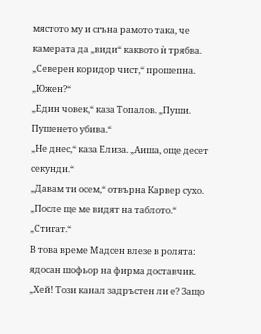мястото му и сгъна рамото така, че камерата да „види“ каквото ѝ трябва.
„Северен коридор чист,“ прошепна. „Южен?“
„Един човек,“ каза Топалов. „Пуши. Пушенето убива.“
„Не днес,“ каза Елиза. „Аиша, още десет секунди.“
„Давам ти осем,“ отвърна Карвер сухо. „После ще ме видят на таблото.“
„Стигат.“
В това време Мадсен влезе в ролята: ядосан шофьор на фирма доставчик. „Хей! Този канал задръстен ли е? Защо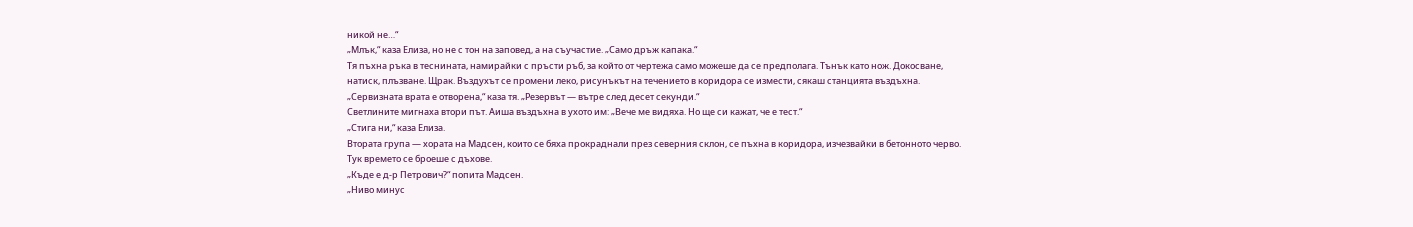никой не…“
„Млък,“ каза Елиза, но не с тон на заповед, а на съучастие. „Само дръж капака.“
Тя пъхна ръка в теснината, намирайки с пръсти ръб, за който от чертежа само можеше да се предполага. Тънък като нож. Докосване, натиск, плъзване. Щрак. Въздухът се промени леко, рисунъкът на течението в коридора се измести, сякаш станцията въздъхна.
„Сервизната врата е отворена,“ каза тя. „Резервът — вътре след десет секунди.“
Светлините мигнаха втори път. Аиша въздъхна в ухото им: „Вече ме видяха. Но ще си кажат, че е тест.“
„Стига ни,“ каза Елиза.
Втората група — хората на Мадсен, които се бяха прокраднали през северния склон, се пъхна в коридора, изчезвайки в бетонното черво. Тук времето се броеше с дъхове.
„Къде е д-р Петрович?“ попита Мадсен.
„Ниво минус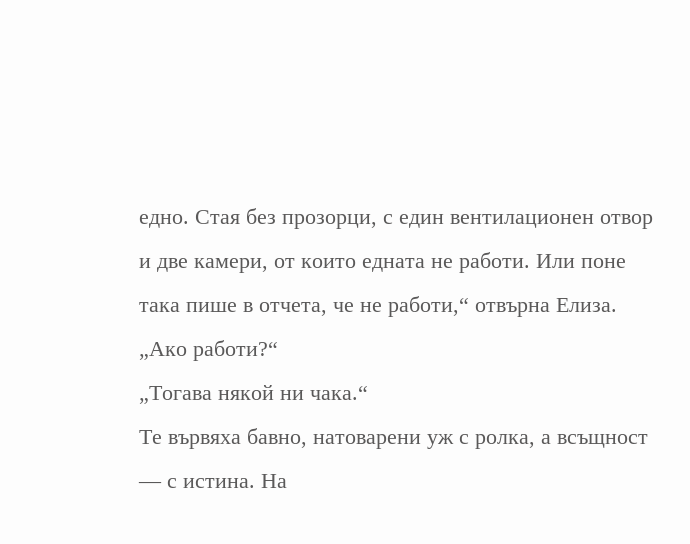едно. Стая без прозорци, с един вентилационен отвор и две камери, от които едната не работи. Или поне така пише в отчета, че не работи,“ отвърна Елиза.
„Ако работи?“
„Тогава някой ни чака.“
Те вървяха бавно, натоварени уж с ролка, а всъщност — с истина. На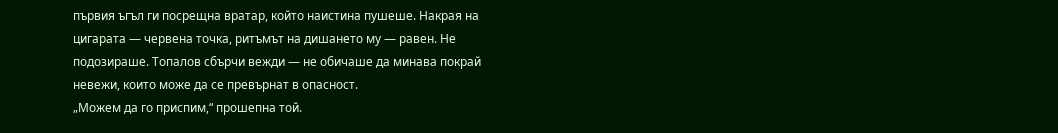първия ъгъл ги посрещна вратар, който наистина пушеше. Накрая на цигарата — червена точка, ритъмът на дишането му — равен. Не подозираше. Топалов сбърчи вежди — не обичаше да минава покрай невежи, които може да се превърнат в опасност.
„Можем да го приспим,“ прошепна той.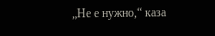„Не е нужно,“ каза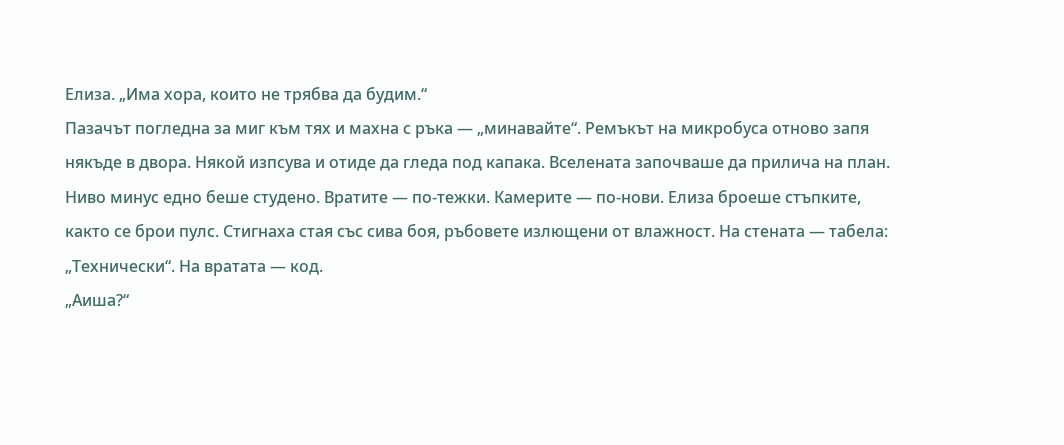Елиза. „Има хора, които не трябва да будим.“
Пазачът погледна за миг към тях и махна с ръка — „минавайте“. Ремъкът на микробуса отново запя някъде в двора. Някой изпсува и отиде да гледа под капака. Вселената започваше да прилича на план.
Ниво минус едно беше студено. Вратите — по-тежки. Камерите — по-нови. Елиза броеше стъпките, както се брои пулс. Стигнаха стая със сива боя, ръбовете излющени от влажност. На стената — табела: „Технически“. На вратата — код.
„Аиша?“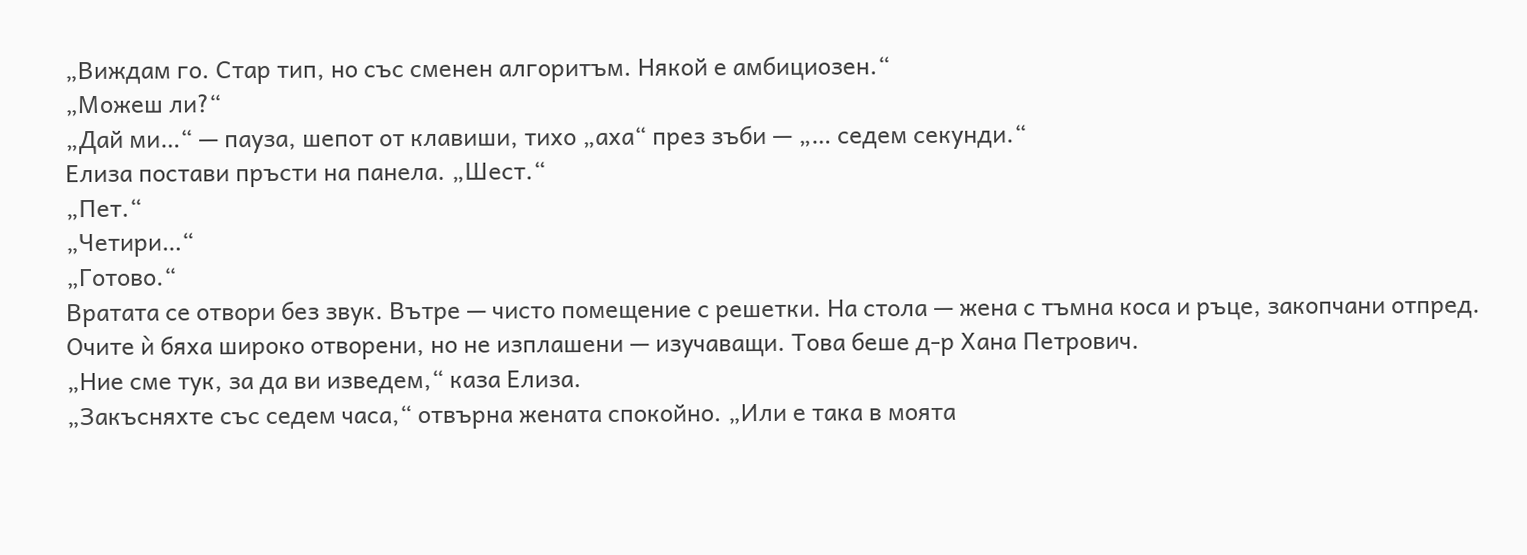„Виждам го. Стар тип, но със сменен алгоритъм. Някой е амбициозен.“
„Можеш ли?“
„Дай ми…“ — пауза, шепот от клавиши, тихо „аха“ през зъби — „… седем секунди.“
Елиза постави пръсти на панела. „Шест.“
„Пет.“
„Четири…“
„Готово.“
Вратата се отвори без звук. Вътре — чисто помещение с решетки. На стола — жена с тъмна коса и ръце, закопчани отпред. Очите ѝ бяха широко отворени, но не изплашени — изучаващи. Това беше д-р Хана Петрович.
„Ние сме тук, за да ви изведем,“ каза Елиза.
„Закъсняхте със седем часа,“ отвърна жената спокойно. „Или е така в моята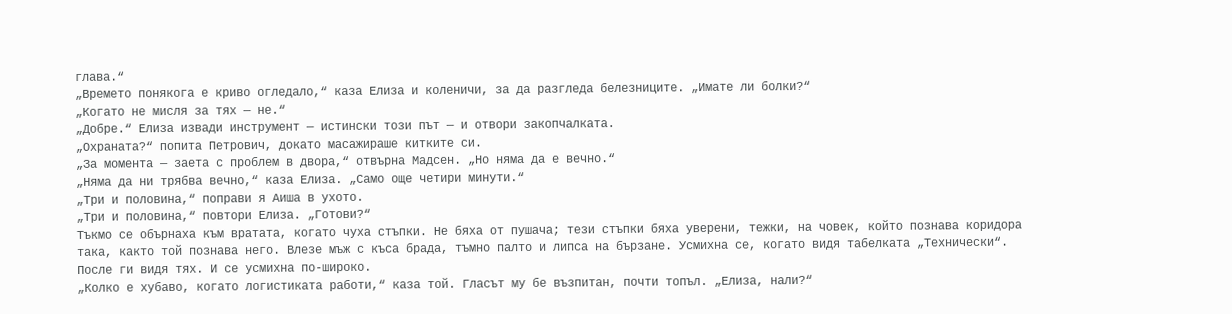глава.“
„Времето понякога е криво огледало,“ каза Елиза и коленичи, за да разгледа белезниците. „Имате ли болки?“
„Когато не мисля за тях — не.“
„Добре.“ Елиза извади инструмент — истински този път — и отвори закопчалката.
„Охраната?“ попита Петрович, докато масажираше китките си.
„За момента — заета с проблем в двора,“ отвърна Мадсен. „Но няма да е вечно.“
„Няма да ни трябва вечно,“ каза Елиза. „Само още четири минути.“
„Три и половина,“ поправи я Аиша в ухото.
„Три и половина,“ повтори Елиза. „Готови?“
Тъкмо се обърнаха към вратата, когато чуха стъпки. Не бяха от пушача; тези стъпки бяха уверени, тежки, на човек, който познава коридора така, както той познава него. Влезе мъж с къса брада, тъмно палто и липса на бързане. Усмихна се, когато видя табелката „Технически“. После ги видя тях. И се усмихна по-широко.
„Колко е хубаво, когато логистиката работи,“ каза той. Гласът му бе възпитан, почти топъл. „Елиза, нали?“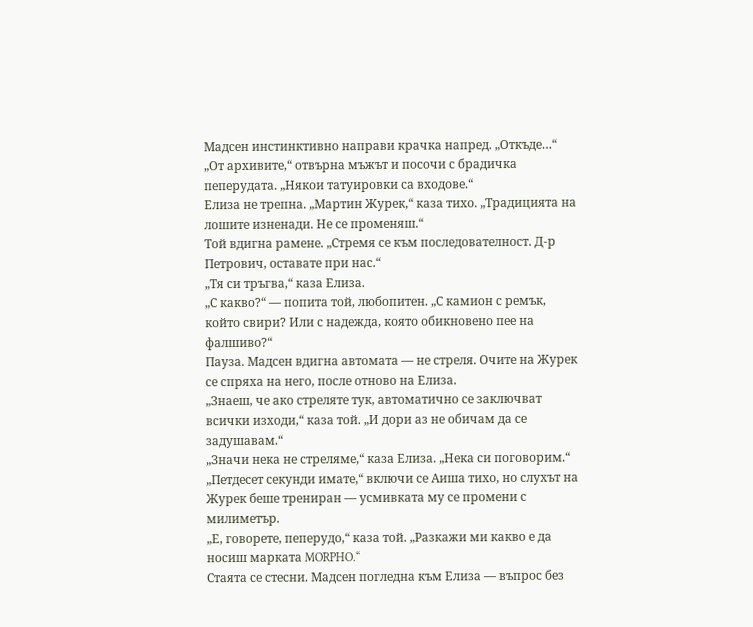Мадсен инстинктивно направи крачка напред. „Откъде…“
„От архивите,“ отвърна мъжът и посочи с брадичка пеперудата. „Някои татуировки са входове.“
Елиза не трепна. „Мартин Журек,“ каза тихо. „Традицията на лошите изненади. Не се променяш.“
Той вдигна рамене. „Стремя се към последователност. Д-р Петрович, оставате при нас.“
„Тя си тръгва,“ каза Елиза.
„С какво?“ — попита той, любопитен. „С камион с ремък, който свири? Или с надежда, която обикновено пее на фалшиво?“
Пауза. Мадсен вдигна автомата — не стреля. Очите на Журек се спряха на него, после отново на Елиза.
„Знаеш, че ако стреляте тук, автоматично се заключват всички изходи,“ каза той. „И дори аз не обичам да се задушавам.“
„Значи нека не стреляме,“ каза Елиза. „Нека си поговорим.“
„Петдесет секунди имате,“ включи се Аиша тихо, но слухът на Журек беше трениран — усмивката му се промени с милиметър.
„Е, говорете, пеперудо,“ каза той. „Разкажи ми какво е да носиш марката MORPHO.“
Стаята се стесни. Мадсен погледна към Елиза — въпрос без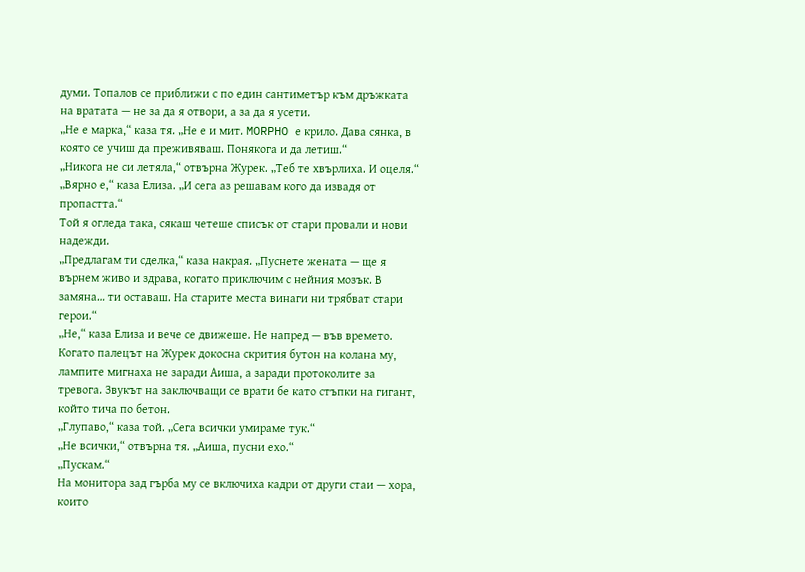думи. Топалов се приближи с по един сантиметър към дръжката на вратата — не за да я отвори, а за да я усети.
„Не е марка,“ каза тя. „Не е и мит. MORPHO е крило. Дава сянка, в която се учиш да преживяваш. Понякога и да летиш.“
„Никога не си летяла,“ отвърна Журек. „Теб те хвърлиха. И оцеля.“
„Вярно е,“ каза Елиза. „И сега аз решавам кого да извадя от пропастта.“
Той я огледа така, сякаш четеше списък от стари провали и нови надежди.
„Предлагам ти сделка,“ каза накрая. „Пуснете жената — ще я върнем живо и здрава, когато приключим с нейния мозък. В замяна… ти оставаш. На старите места винаги ни трябват стари герои.“
„Не,“ каза Елиза и вече се движеше. Не напред — във времето. Когато палецът на Журек докосна скрития бутон на колана му, лампите мигнаха не заради Аиша, а заради протоколите за тревога. Звукът на заключващи се врати бе като стъпки на гигант, който тича по бетон.
„Глупаво,“ каза той. „Сега всички умираме тук.“
„Не всички,“ отвърна тя. „Аиша, пусни ехо.“
„Пускам.“
На монитора зад гърба му се включиха кадри от други стаи — хора, които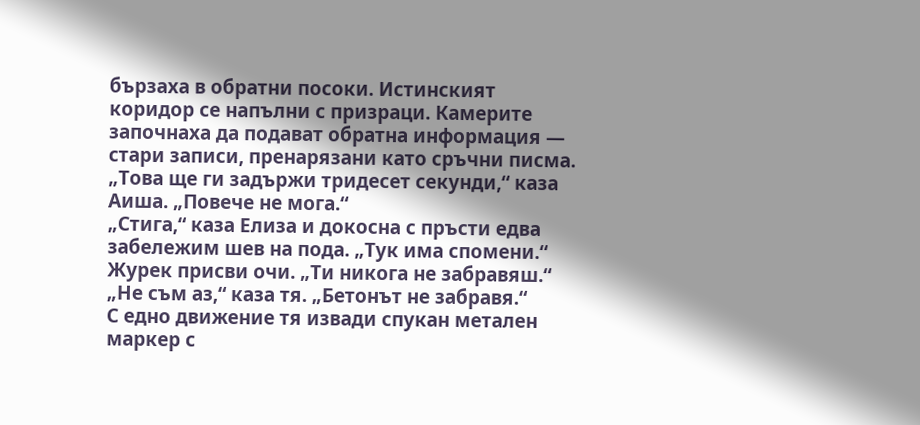бързаха в обратни посоки. Истинският коридор се напълни с призраци. Камерите започнаха да подават обратна информация — стари записи, пренарязани като сръчни писма.
„Това ще ги задържи тридесет секунди,“ каза Аиша. „Повече не мога.“
„Стига,“ каза Елиза и докосна с пръсти едва забележим шев на пода. „Тук има спомени.“
Журек присви очи. „Ти никога не забравяш.“
„Не съм аз,“ каза тя. „Бетонът не забравя.“
С едно движение тя извади спукан метален маркер с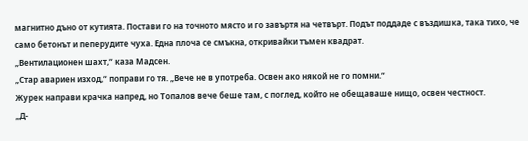магнитно дъно от кутията. Постави го на точното място и го завъртя на четвърт. Подът поддаде с въздишка, така тихо, че само бетонът и пеперудите чуха. Една плоча се смъкна, откривайки тъмен квадрат.
„Вентилационен шахт,“ каза Мадсен.
„Стар авариен изход,“ поправи го тя. „Вече не в употреба. Освен ако някой не го помни.“
Журек направи крачка напред, но Топалов вече беше там, с поглед, който не обещаваше нищо, освен честност.
„Д-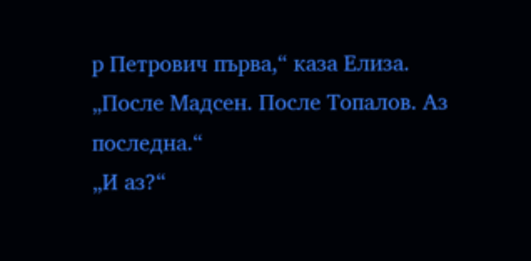р Петрович първа,“ каза Елиза. „После Мадсен. После Топалов. Аз последна.“
„И аз?“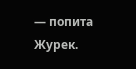— попита Журек.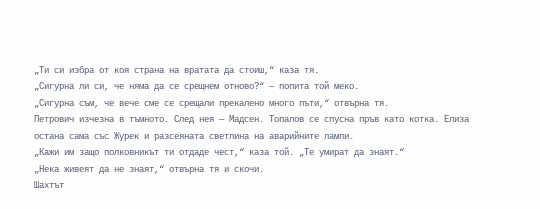„Ти си избра от коя страна на вратата да стоиш,“ каза тя.
„Сигурна ли си, че няма да се срещнем отново?“ — попита той меко.
„Сигурна съм, че вече сме се срещали прекалено много пъти,“ отвърна тя.
Петрович изчезна в тъмното. След нея — Мадсен. Топалов се спусна пръв като котка. Елиза остана сама със Журек и разсеяната светлина на аварийните лампи.
„Кажи им защо полковникът ти отдаде чест,“ каза той. „Те умират да знаят.“
„Нека живеят да не знаят,“ отвърна тя и скочи.
Шахтът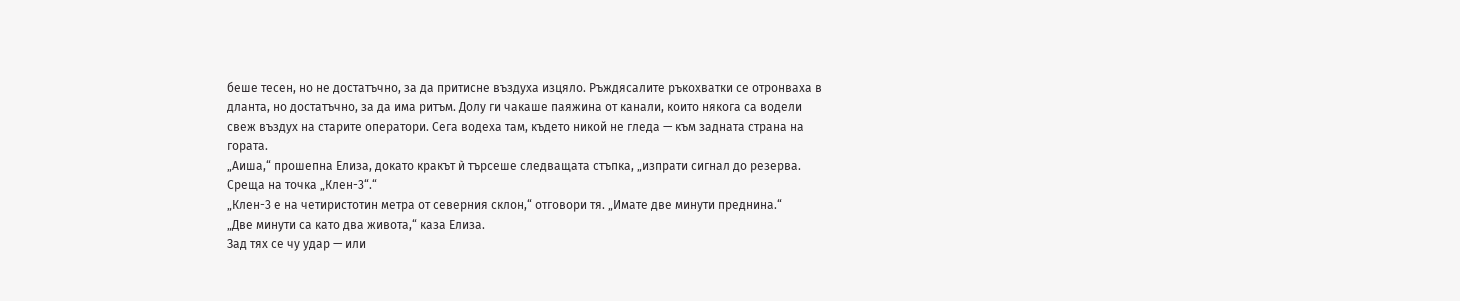беше тесен, но не достатъчно, за да притисне въздуха изцяло. Ръждясалите ръкохватки се отронваха в дланта, но достатъчно, за да има ритъм. Долу ги чакаше паяжина от канали, които някога са водели свеж въздух на старите оператори. Сега водеха там, където никой не гледа — към задната страна на гората.
„Аиша,“ прошепна Елиза, докато кракът ѝ търсеше следващата стъпка, „изпрати сигнал до резерва. Среща на точка „Клен-3“.“
„Клен-3 е на четиристотин метра от северния склон,“ отговори тя. „Имате две минути преднина.“
„Две минути са като два живота,“ каза Елиза.
Зад тях се чу удар — или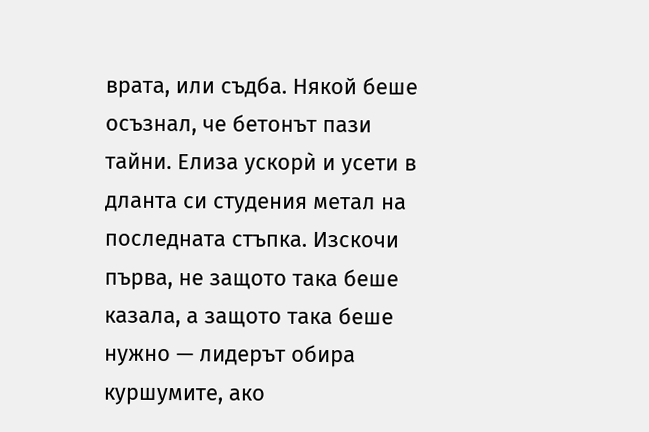врата, или съдба. Някой беше осъзнал, че бетонът пази тайни. Елиза ускорѝ и усети в дланта си студения метал на последната стъпка. Изскочи първа, не защото така беше казала, а защото така беше нужно — лидерът обира куршумите, ако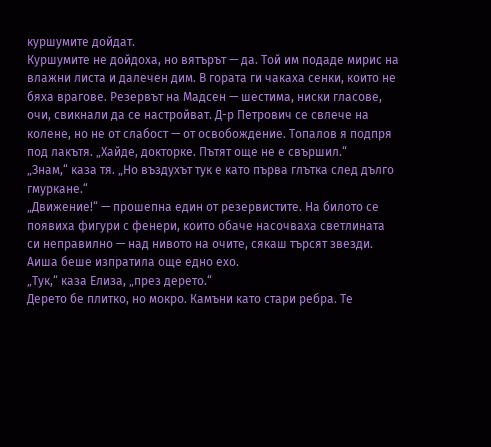куршумите дойдат.
Куршумите не дойдоха, но вятърът — да. Той им подаде мирис на влажни листа и далечен дим. В гората ги чакаха сенки, които не бяха врагове. Резервът на Мадсен — шестима, ниски гласове, очи, свикнали да се настройват. Д-р Петрович се свлече на колене, но не от слабост — от освобождение. Топалов я подпря под лакътя. „Хайде, докторке. Пътят още не е свършил.“
„Знам,“ каза тя. „Но въздухът тук е като първа глътка след дълго гмуркане.“
„Движение!“ — прошепна един от резервистите. На билото се появиха фигури с фенери, които обаче насочваха светлината си неправилно — над нивото на очите, сякаш търсят звезди. Аиша беше изпратила още едно ехо.
„Тук,“ каза Елиза, „през дерето.“
Дерето бе плитко, но мокро. Камъни като стари ребра. Те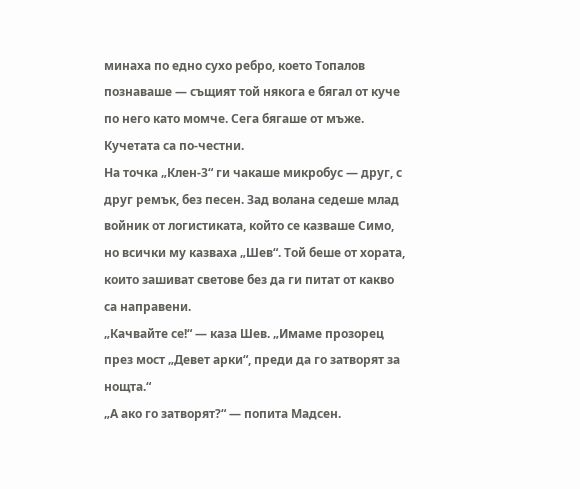минаха по едно сухо ребро, което Топалов познаваше — същият той някога е бягал от куче по него като момче. Сега бягаше от мъже. Кучетата са по-честни.
На точка „Клен-3“ ги чакаше микробус — друг, с друг ремък, без песен. Зад волана седеше млад войник от логистиката, който се казваше Симо, но всички му казваха „Шев“. Той беше от хората, които зашиват светове без да ги питат от какво са направени.
„Качвайте се!“ — каза Шев. „Имаме прозорец през мост „Девет арки“, преди да го затворят за нощта.“
„А ако го затворят?“ — попита Мадсен.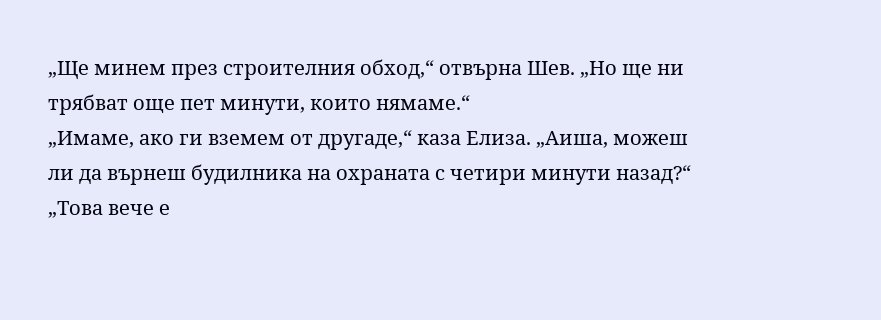„Ще минем през строителния обход,“ отвърна Шев. „Но ще ни трябват още пет минути, които нямаме.“
„Имаме, ако ги вземем от другаде,“ каза Елиза. „Аиша, можеш ли да върнеш будилника на охраната с четири минути назад?“
„Това вече е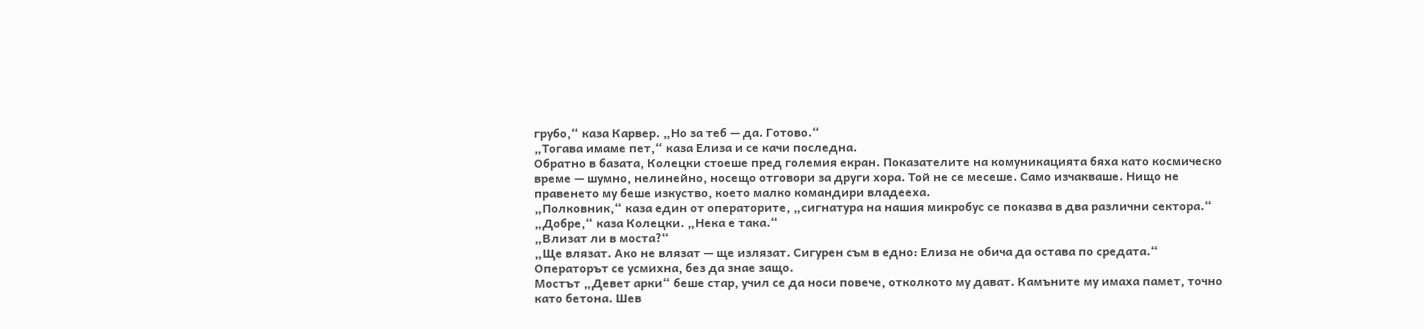грубо,“ каза Карвер. „Но за теб — да. Готово.“
„Тогава имаме пет,“ каза Елиза и се качи последна.
Обратно в базата, Колецки стоеше пред големия екран. Показателите на комуникацията бяха като космическо време — шумно, нелинейно, носещо отговори за други хора. Той не се месеше. Само изчакваше. Нищо не правенето му беше изкуство, което малко командири владееха.
„Полковник,“ каза един от операторите, „сигнатура на нашия микробус се показва в два различни сектора.“
„Добре,“ каза Колецки. „Нека е така.“
„Влизат ли в моста?“
„Ще влязат. Ако не влязат — ще излязат. Сигурен съм в едно: Елиза не обича да остава по средата.“
Операторът се усмихна, без да знае защо.
Мостът „Девет арки“ беше стар, учил се да носи повече, отколкото му дават. Камъните му имаха памет, точно като бетона. Шев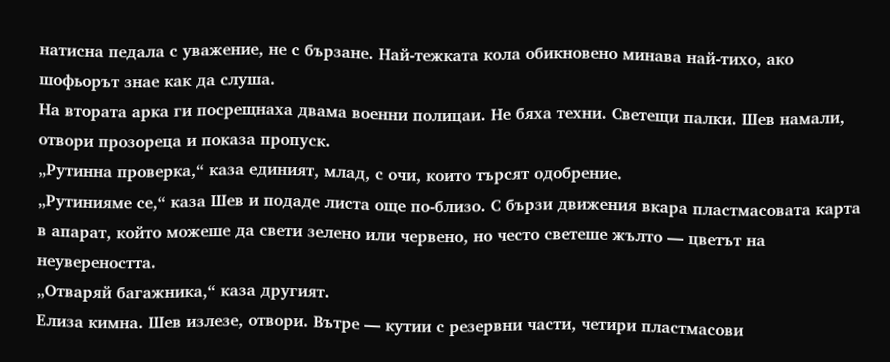натисна педала с уважение, не с бързане. Най-тежката кола обикновено минава най-тихо, ако шофьорът знае как да слуша.
На втората арка ги посрещнаха двама военни полицаи. Не бяха техни. Светещи палки. Шев намали, отвори прозореца и показа пропуск.
„Рутинна проверка,“ каза единият, млад, с очи, които търсят одобрение.
„Рутинияме се,“ каза Шев и подаде листа още по-близо. С бързи движения вкара пластмасовата карта в апарат, който можеше да свети зелено или червено, но често светеше жълто — цветът на неувереността.
„Отваряй багажника,“ каза другият.
Елиза кимна. Шев излезе, отвори. Вътре — кутии с резервни части, четири пластмасови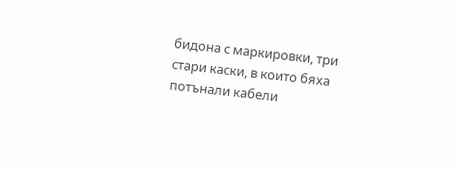бидона с маркировки, три стари каски, в които бяха потънали кабели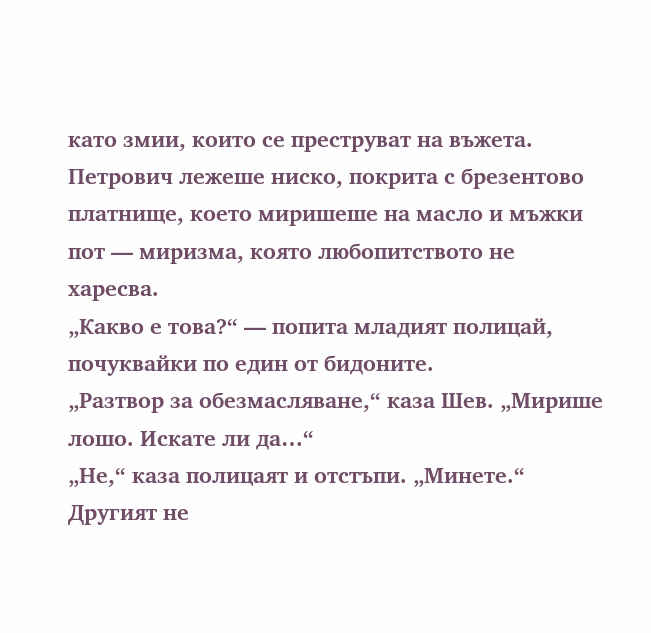като змии, които се преструват на въжета. Петрович лежеше ниско, покрита с брезентово платнище, което миришеше на масло и мъжки пот — миризма, която любопитството не харесва.
„Какво е това?“ — попита младият полицай, почуквайки по един от бидоните.
„Разтвор за обезмасляване,“ каза Шев. „Мирише лошо. Искате ли да…“
„Не,“ каза полицаят и отстъпи. „Минете.“
Другият не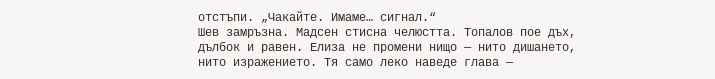отстъпи. „Чакайте. Имаме… сигнал.“
Шев замръзна. Мадсен стисна челюстта. Топалов пое дъх, дълбок и равен. Елиза не промени нищо — нито дишането, нито изражението. Тя само леко наведе глава —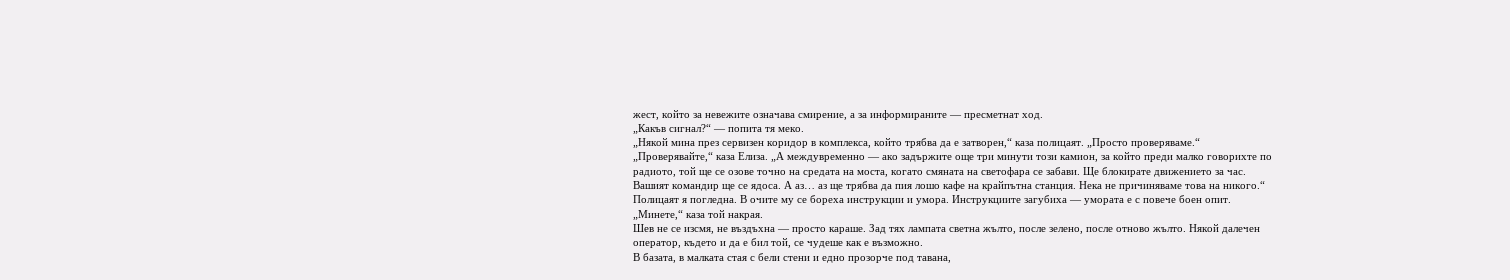жест, който за невежите означава смирение, а за информираните — пресметнат ход.
„Какъв сигнал?“ — попита тя меко.
„Някой мина през сервизен коридор в комплекса, който трябва да е затворен,“ каза полицаят. „Просто проверяваме.“
„Проверявайте,“ каза Елиза. „А междувременно — ако задържите още три минути този камион, за който преди малко говорихте по радиото, той ще се озове точно на средата на моста, когато смяната на светофара се забави. Ще блокирате движението за час. Вашият командир ще се ядоса. А аз… аз ще трябва да пия лошо кафе на крайпътна станция. Нека не причиняваме това на никого.“
Полицаят я погледна. В очите му се бореха инструкции и умора. Инструкциите загубиха — умората е с повече боен опит.
„Минете,“ каза той накрая.
Шев не се изсмя, не въздъхна — просто караше. Зад тях лампата светна жълто, после зелено, после отново жълто. Някой далечен оператор, където и да е бил той, се чудеше как е възможно.
В базата, в малката стая с бели стени и едно прозорче под тавана,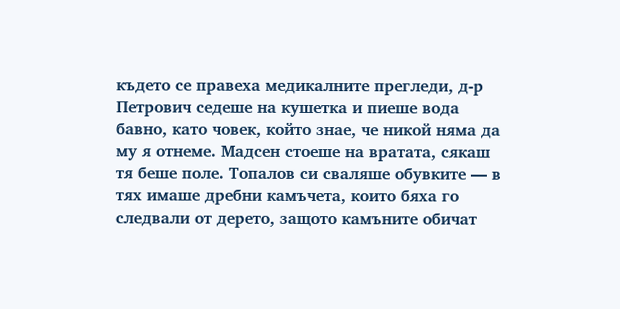където се правеха медикалните прегледи, д-р Петрович седеше на кушетка и пиеше вода бавно, като човек, който знае, че никой няма да му я отнеме. Мадсен стоеше на вратата, сякаш тя беше поле. Топалов си сваляше обувките — в тях имаше дребни камъчета, които бяха го следвали от дерето, защото камъните обичат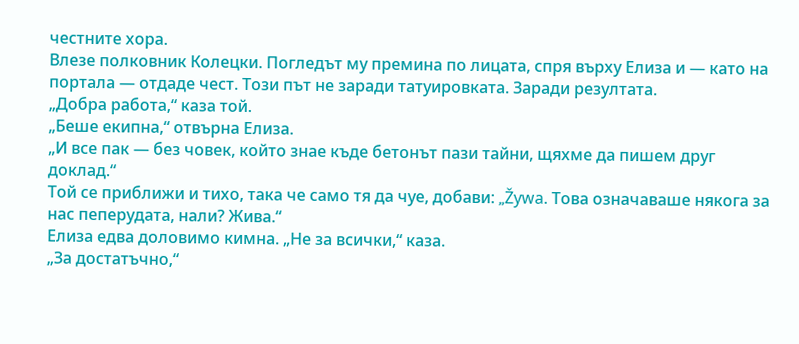честните хора.
Влезе полковник Колецки. Погледът му премина по лицата, спря върху Елиза и — като на портала — отдаде чест. Този път не заради татуировката. Заради резултата.
„Добра работа,“ каза той.
„Беше екипна,“ отвърна Елиза.
„И все пак — без човек, който знае къде бетонът пази тайни, щяхме да пишем друг доклад.“
Той се приближи и тихо, така че само тя да чуе, добави: „Žywa. Това означаваше някога за нас пеперудата, нали? Жива.“
Елиза едва доловимо кимна. „Не за всички,“ каза.
„За достатъчно,“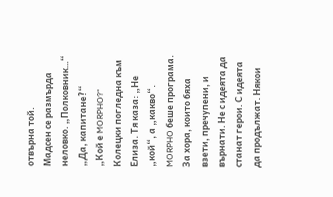отвърна той.
Мадсен се размърда неловко. „Полковник…“
„Да, капитане?“
„Кой е MORPHO?“
Колецки погледна към Елиза. Тя каза: „Не „кой“, а „какво“. MORPHO беше програма. За хора, които бяха взети, пречупени, и върнати. Не с идеята да станат герои. С идеята да продължат. Някои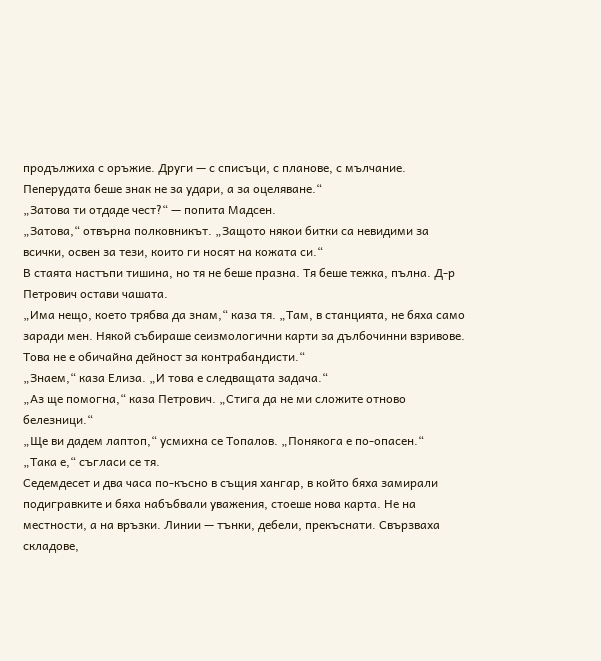продължиха с оръжие. Други — с списъци, с планове, с мълчание. Пеперудата беше знак не за удари, а за оцеляване.“
„Затова ти отдаде чест?“ — попита Мадсен.
„Затова,“ отвърна полковникът. „Защото някои битки са невидими за всички, освен за тези, които ги носят на кожата си.“
В стаята настъпи тишина, но тя не беше празна. Тя беше тежка, пълна. Д-р Петрович остави чашата.
„Има нещо, което трябва да знам,“ каза тя. „Там, в станцията, не бяха само заради мен. Някой събираше сеизмологични карти за дълбочинни взривове. Това не е обичайна дейност за контрабандисти.“
„Знаем,“ каза Елиза. „И това е следващата задача.“
„Аз ще помогна,“ каза Петрович. „Стига да не ми сложите отново белезници.“
„Ще ви дадем лаптоп,“ усмихна се Топалов. „Понякога е по-опасен.“
„Така е,“ съгласи се тя.
Седемдесет и два часа по-късно в същия хангар, в който бяха замирали подигравките и бяха набъбвали уважения, стоеше нова карта. Не на местности, а на връзки. Линии — тънки, дебели, прекъснати. Свързваха складове,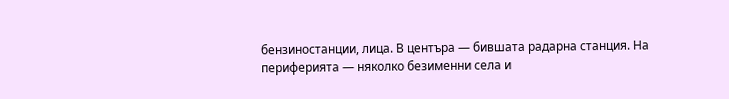бензиностанции, лица. В центъра — бившата радарна станция. На периферията — няколко безименни села и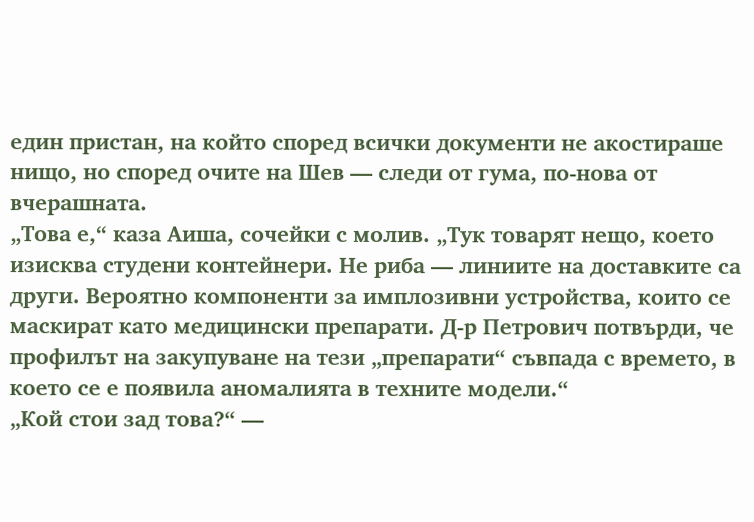един пристан, на който според всички документи не акостираше нищо, но според очите на Шев — следи от гума, по-нова от вчерашната.
„Това е,“ каза Аиша, сочейки с молив. „Тук товарят нещо, което изисква студени контейнери. Не риба — линиите на доставките са други. Вероятно компоненти за имплозивни устройства, които се маскират като медицински препарати. Д-р Петрович потвърди, че профилът на закупуване на тези „препарати“ съвпада с времето, в което се е появила аномалията в техните модели.“
„Кой стои зад това?“ —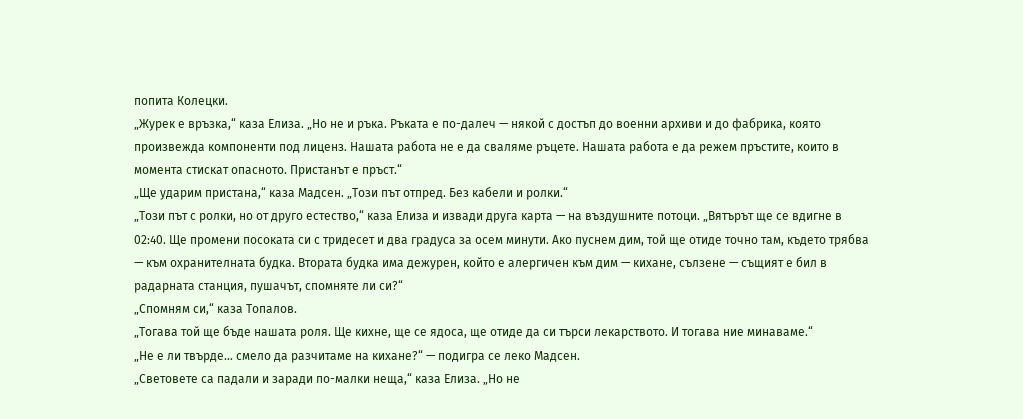попита Колецки.
„Журек е връзка,“ каза Елиза. „Но не и ръка. Ръката е по-далеч — някой с достъп до военни архиви и до фабрика, която произвежда компоненти под лиценз. Нашата работа не е да сваляме ръцете. Нашата работа е да режем пръстите, които в момента стискат опасното. Пристанът е пръст.“
„Ще ударим пристана,“ каза Мадсен. „Този път отпред. Без кабели и ролки.“
„Този път с ролки, но от друго естество,“ каза Елиза и извади друга карта — на въздушните потоци. „Вятърът ще се вдигне в 02:40. Ще промени посоката си с тридесет и два градуса за осем минути. Ако пуснем дим, той ще отиде точно там, където трябва — към охранителната будка. Втората будка има дежурен, който е алергичен към дим — кихане, сълзене — същият е бил в радарната станция, пушачът, спомняте ли си?“
„Спомням си,“ каза Топалов.
„Тогава той ще бъде нашата роля. Ще кихне, ще се ядоса, ще отиде да си търси лекарството. И тогава ние минаваме.“
„Не е ли твърде… смело да разчитаме на кихане?“ — подигра се леко Мадсен.
„Световете са падали и заради по-малки неща,“ каза Елиза. „Но не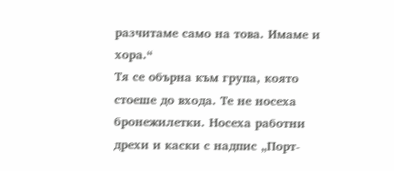разчитаме само на това. Имаме и хора.“
Тя се обърна към група, която стоеше до входа. Те не носеха бронежилетки. Носеха работни дрехи и каски с надпис „Порт-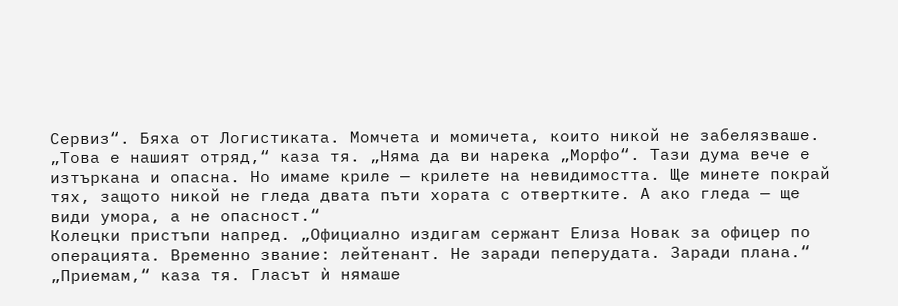Сервиз“. Бяха от Логистиката. Момчета и момичета, които никой не забелязваше.
„Това е нашият отряд,“ каза тя. „Няма да ви нарека „Морфо“. Тази дума вече е изтъркана и опасна. Но имаме криле — крилете на невидимостта. Ще минете покрай тях, защото никой не гледа двата пъти хората с отвертките. А ако гледа — ще види умора, а не опасност.“
Колецки пристъпи напред. „Официално издигам сержант Елиза Новак за офицер по операцията. Временно звание: лейтенант. Не заради пеперудата. Заради плана.“
„Приемам,“ каза тя. Гласът ѝ нямаше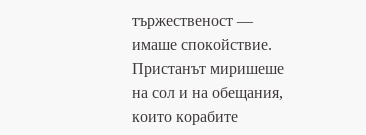тържественост — имаше спокойствие.
Пристанът миришеше на сол и на обещания, които корабите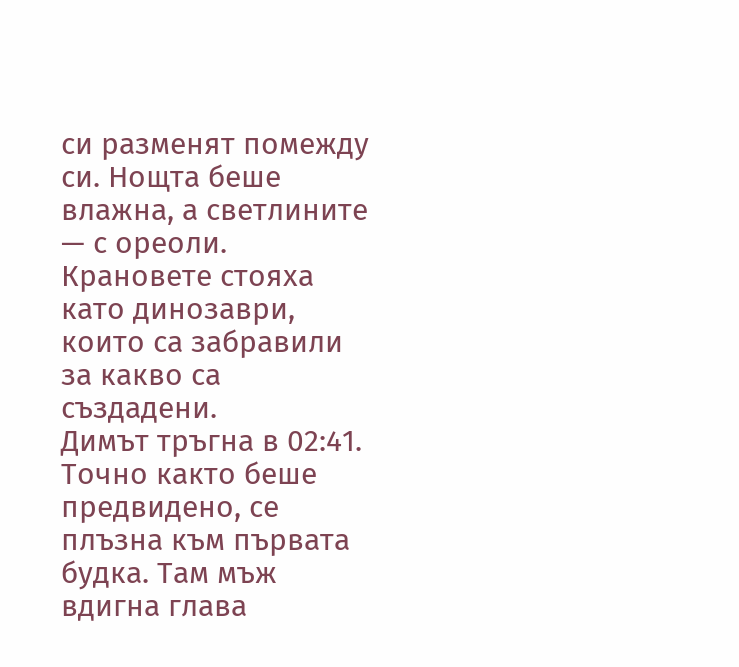си разменят помежду си. Нощта беше влажна, а светлините — с ореоли. Крановете стояха като динозаври, които са забравили за какво са създадени.
Димът тръгна в 02:41. Точно както беше предвидено, се плъзна към първата будка. Там мъж вдигна глава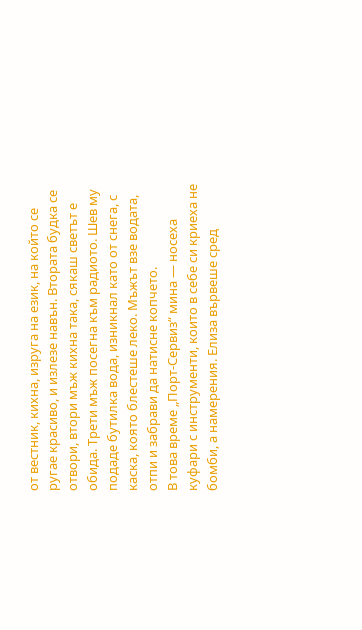от вестник, кихна, изруга на език, на който се ругае красиво, и излезе навън. Втората будка се отвори, втори мъж кихна така, сякаш светът е обида. Трети мъж посегна към радиото. Шев му подаде бутилка вода, изникнал като от снега, с каска, която блестеше леко. Мъжът взе водата, отпи и забрави да натисне копчето.
В това време „Порт-Сервиз“ мина — носеха куфари с инструменти, които в себе си криеха не бомби, а намерения. Елиза вървеше сред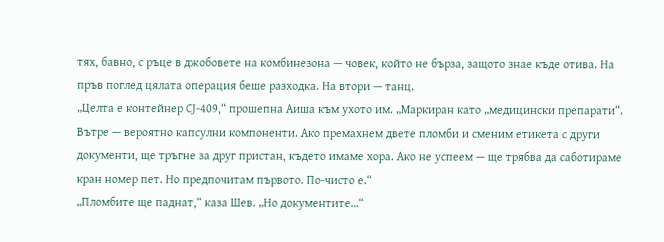тях, бавно, с ръце в джобовете на комбинезона — човек, който не бърза, защото знае къде отива. На пръв поглед цялата операция беше разходка. На втори — танц.
„Целта е контейнер СJ-409,“ прошепна Аиша към ухото им. „Маркиран като „медицински препарати“. Вътре — вероятно капсулни компоненти. Ако премахнем двете пломби и сменим етикета с други документи, ще тръгне за друг пристан, където имаме хора. Ако не успеем — ще трябва да саботираме кран номер пет. Но предпочитам първото. По-чисто е.“
„Пломбите ще паднат,“ каза Шев. „Но документите…“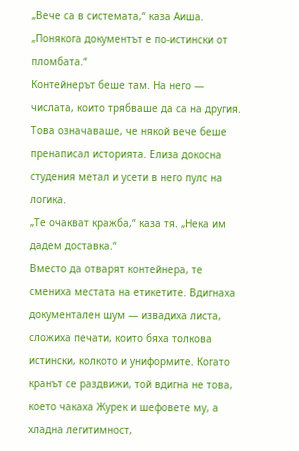„Вече са в системата,“ каза Аиша. „Понякога документът е по-истински от пломбата.“
Контейнерът беше там. На него — числата, които трябваше да са на другия. Това означаваше, че някой вече беше пренаписал историята. Елиза докосна студения метал и усети в него пулс на логика.
„Те очакват кражба,“ каза тя. „Нека им дадем доставка.“
Вместо да отварят контейнера, те смениха местата на етикетите. Вдигнаха документален шум — извадиха листа, сложиха печати, които бяха толкова истински, колкото и униформите. Когато кранът се раздвижи, той вдигна не това, което чакаха Журек и шефовете му, а хладна легитимност,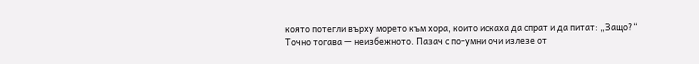която потегли върху морето към хора, които искаха да спрат и да питат: „Защо?“
Точно тогава — неизбежното. Пазач с по-умни очи излезе от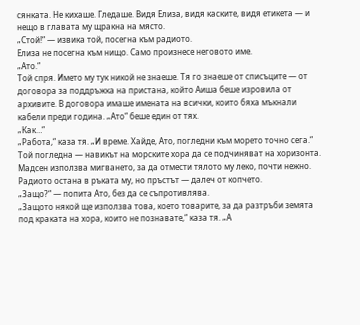сянката. Не кихаше. Гледаше. Видя Елиза, видя каските, видя етикета — и нещо в главата му щракна на място.
„Стой!“ — извика той, посегна към радиото.
Елиза не посегна към нищо. Само произнесе неговото име.
„Ато.“
Той спря. Името му тук никой не знаеше. Тя го знаеше от списъците — от договора за поддръжка на пристана, който Аиша беше изровила от архивите. В договора имаше имената на всички, които бяха мъкнали кабели преди година. „Ато“ беше един от тях.
„Как…“
„Работа,“ каза тя. „И време. Хайде, Ато, погледни към морето точно сега.“
Той погледна — навикът на морските хора да се подчиняват на хоризонта. Мадсен използва мигването, за да отмести тялото му леко, почти нежно. Радиото остана в ръката му, но пръстът — далеч от копчето.
„Защо?“ — попита Ато, без да се съпротивлява.
„Защото някой ще използва това, което товарите, за да разтръби земята под краката на хора, които не познавате,“ каза тя. „А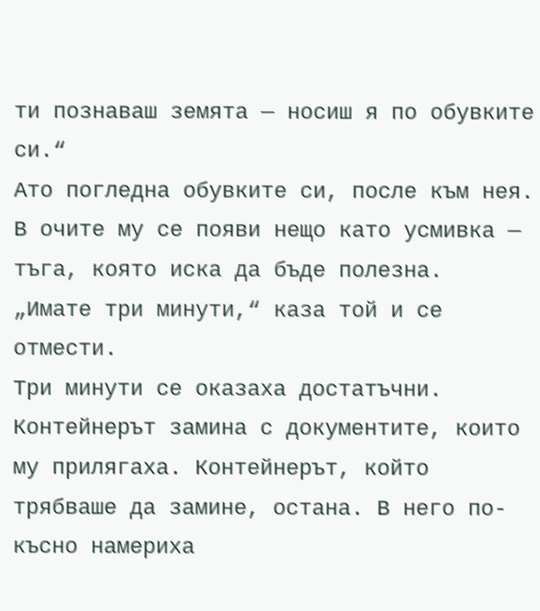ти познаваш земята — носиш я по обувките си.“
Ато погледна обувките си, после към нея. В очите му се появи нещо като усмивка — тъга, която иска да бъде полезна.
„Имате три минути,“ каза той и се отмести.
Три минути се оказаха достатъчни. Контейнерът замина с документите, които му прилягаха. Контейнерът, който трябваше да замине, остана. В него по-късно намериха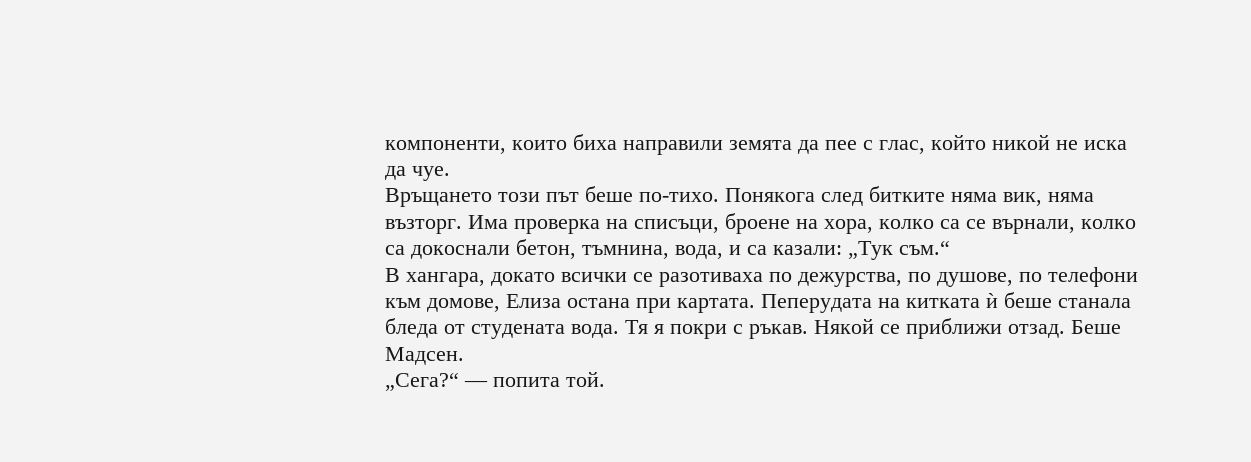компоненти, които биха направили земята да пее с глас, който никой не иска да чуе.
Връщането този път беше по-тихо. Понякога след битките няма вик, няма възторг. Има проверка на списъци, броене на хора, колко са се върнали, колко са докоснали бетон, тъмнина, вода, и са казали: „Тук съм.“
В хангара, докато всички се разотиваха по дежурства, по душове, по телефони към домове, Елиза остана при картата. Пеперудата на китката ѝ беше станала бледа от студената вода. Тя я покри с ръкав. Някой се приближи отзад. Беше Мадсен.
„Сега?“ — попита той.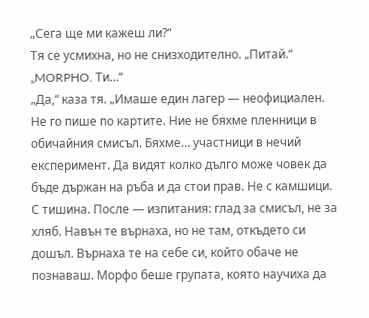„Сега ще ми кажеш ли?“
Тя се усмихна, но не снизходително. „Питай.“
„MORPHO. Ти…“
„Да,“ каза тя. „Имаше един лагер — неофициален. Не го пише по картите. Ние не бяхме пленници в обичайния смисъл. Бяхме… участници в нечий експеримент. Да видят колко дълго може човек да бъде държан на ръба и да стои прав. Не с камшици. С тишина. После — изпитания: глад за смисъл, не за хляб. Навън те върнаха, но не там, откъдето си дошъл. Върнаха те на себе си, който обаче не познаваш. Морфо беше групата, която научиха да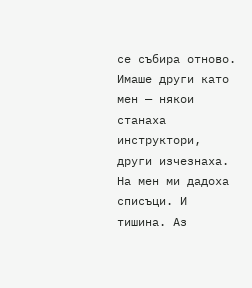се събира отново. Имаше други като мен — някои станаха инструктори, други изчезнаха. На мен ми дадоха списъци. И тишина. Аз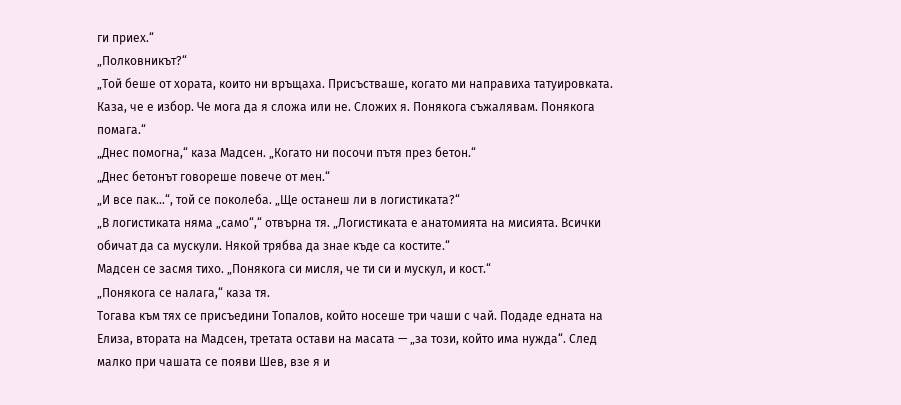ги приех.“
„Полковникът?“
„Той беше от хората, които ни връщаха. Присъстваше, когато ми направиха татуировката. Каза, че е избор. Че мога да я сложа или не. Сложих я. Понякога съжалявам. Понякога помага.“
„Днес помогна,“ каза Мадсен. „Когато ни посочи пътя през бетон.“
„Днес бетонът говореше повече от мен.“
„И все пак…“, той се поколеба. „Ще останеш ли в логистиката?“
„В логистиката няма „само“,“ отвърна тя. „Логистиката е анатомията на мисията. Всички обичат да са мускули. Някой трябва да знае къде са костите.“
Мадсен се засмя тихо. „Понякога си мисля, че ти си и мускул, и кост.“
„Понякога се налага,“ каза тя.
Тогава към тях се присъедини Топалов, който носеше три чаши с чай. Подаде едната на Елиза, втората на Мадсен, третата остави на масата — „за този, който има нужда“. След малко при чашата се появи Шев, взе я и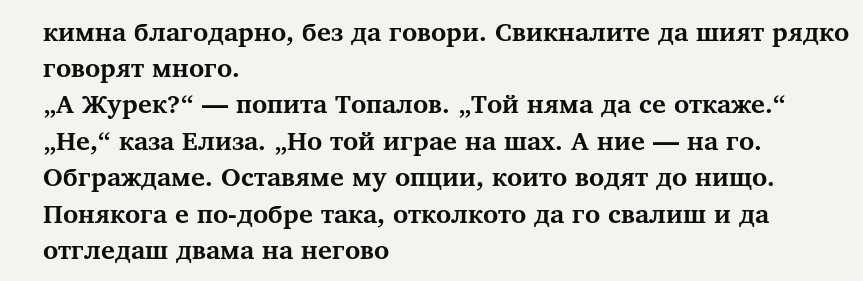кимна благодарно, без да говори. Свикналите да шият рядко говорят много.
„А Журек?“ — попита Топалов. „Той няма да се откаже.“
„Не,“ каза Елиза. „Но той играе на шах. А ние — на го. Обграждаме. Оставяме му опции, които водят до нищо. Понякога е по-добре така, отколкото да го свалиш и да отгледаш двама на негово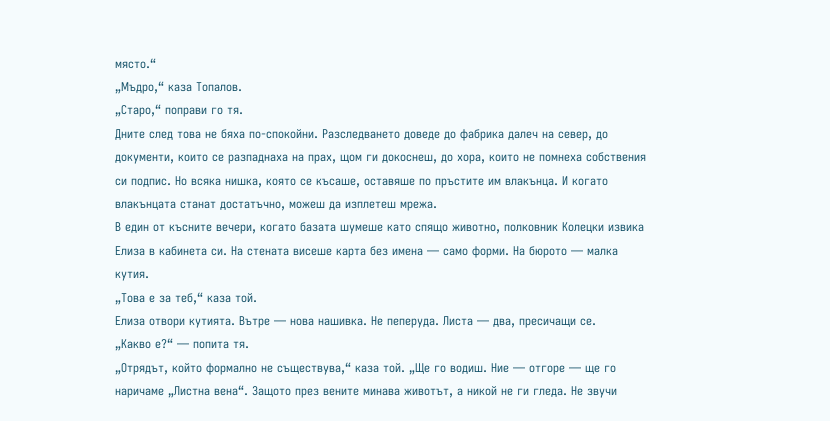място.“
„Мъдро,“ каза Топалов.
„Старо,“ поправи го тя.
Дните след това не бяха по-спокойни. Разследването доведе до фабрика далеч на север, до документи, които се разпаднаха на прах, щом ги докоснеш, до хора, които не помнеха собствения си подпис. Но всяка нишка, която се късаше, оставяше по пръстите им влакънца. И когато влакънцата станат достатъчно, можеш да изплетеш мрежа.
В един от късните вечери, когато базата шумеше като спящо животно, полковник Колецки извика Елиза в кабинета си. На стената висеше карта без имена — само форми. На бюрото — малка кутия.
„Това е за теб,“ каза той.
Елиза отвори кутията. Вътре — нова нашивка. Не пеперуда. Листа — два, пресичащи се.
„Какво е?“ — попита тя.
„Отрядът, който формално не съществува,“ каза той. „Ще го водиш. Ние — отгоре — ще го наричаме „Листна вена“. Защото през вените минава животът, а никой не ги гледа. Не звучи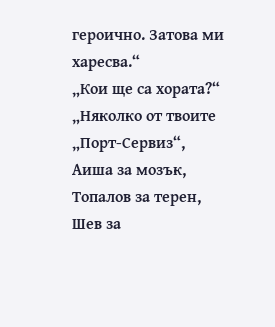героично. Затова ми харесва.“
„Кои ще са хората?“
„Няколко от твоите „Порт-Сервиз“, Аиша за мозък, Топалов за терен, Шев за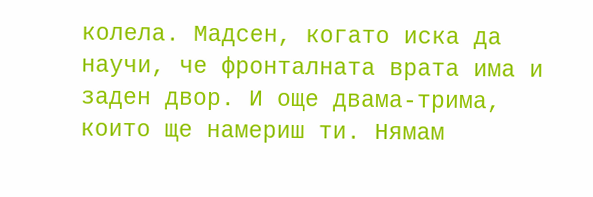колела. Мадсен, когато иска да научи, че фронталната врата има и заден двор. И още двама-трима, които ще намериш ти. Нямам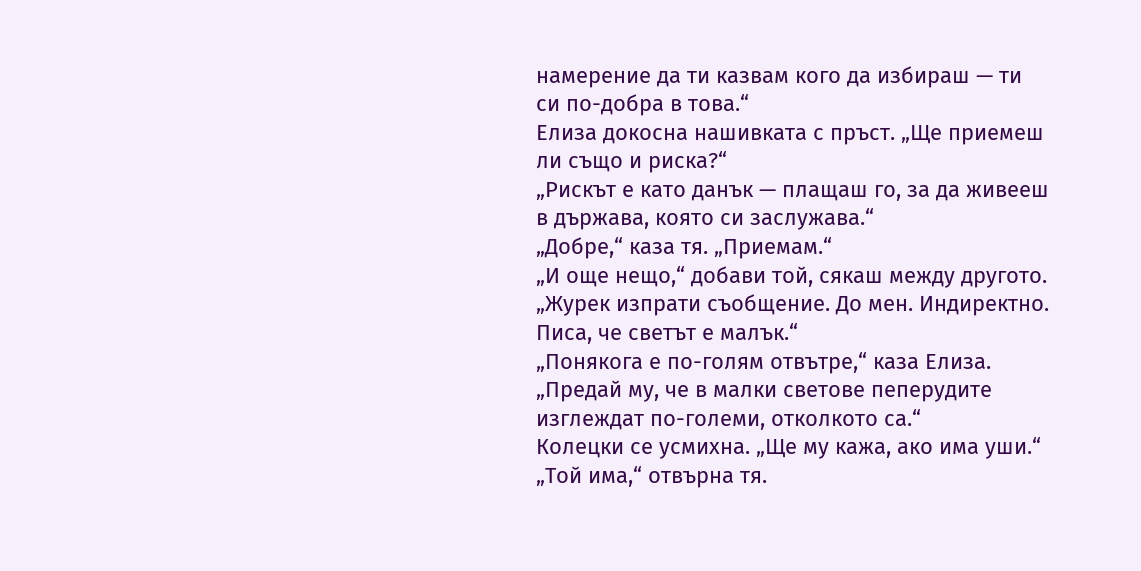намерение да ти казвам кого да избираш — ти си по-добра в това.“
Елиза докосна нашивката с пръст. „Ще приемеш ли също и риска?“
„Рискът е като данък — плащаш го, за да живееш в държава, която си заслужава.“
„Добре,“ каза тя. „Приемам.“
„И още нещо,“ добави той, сякаш между другото. „Журек изпрати съобщение. До мен. Индиректно. Писа, че светът е малък.“
„Понякога е по-голям отвътре,“ каза Елиза. „Предай му, че в малки светове пеперудите изглеждат по-големи, отколкото са.“
Колецки се усмихна. „Ще му кажа, ако има уши.“
„Той има,“ отвърна тя.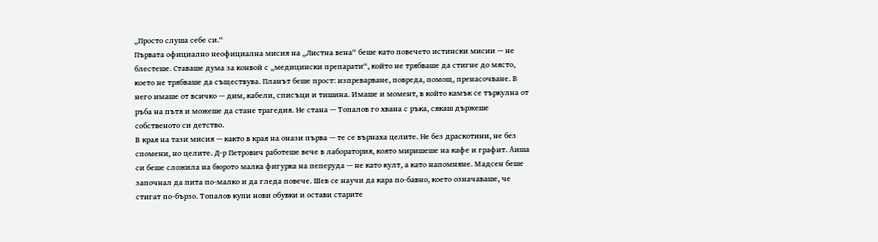„Просто слуша себе си.“
Първата официално неофициална мисия на „Листна вена“ беше като повечето истински мисии — не блестеше. Ставаше дума за конвой с „медицински препарати“, който не трябваше да стигне до място, което не трябваше да съществува. Планът беше прост: изпреварване, повреда, помощ, пренасочване. В него имаше от всичко — дим, кабели, списъци и тишина. Имаше и момент, в който камък се търкулна от ръба на пътя и можеше да стане трагедия. Не стана — Топалов го хвана с ръка, сякаш държеше собственото си детство.
В края на тази мисия — както в края на онази първа — те се върнаха целите. Не без драскотини, не без спомени, но целите. Д-р Петрович работеше вече в лаборатория, която миришеше на кафе и графит. Аиша си беше сложила на бюрото малка фигурка на пеперуда — не като култ, а като напомняне. Мадсен беше започнал да пита по-малко и да гледа повече. Шев се научи да кара по-бавно, което означаваше, че стигат по-бързо. Топалов купи нови обувки и остави старите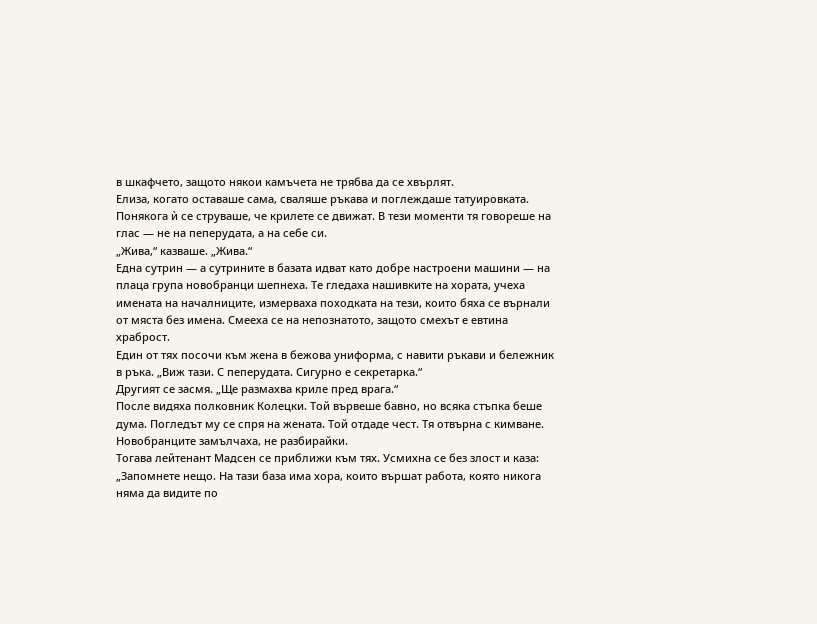в шкафчето, защото някои камъчета не трябва да се хвърлят.
Елиза, когато оставаше сама, сваляше ръкава и поглеждаше татуировката. Понякога ѝ се струваше, че крилете се движат. В тези моменти тя говореше на глас — не на пеперудата, а на себе си.
„Жива,“ казваше. „Жива.“
Една сутрин — а сутрините в базата идват като добре настроени машини — на плаца група новобранци шепнеха. Те гледаха нашивките на хората, учеха имената на началниците, измерваха походката на тези, които бяха се върнали от мяста без имена. Смееха се на непознатото, защото смехът е евтина храброст.
Един от тях посочи към жена в бежова униформа, с навити ръкави и бележник в ръка. „Виж тази. С пеперудата. Сигурно е секретарка.“
Другият се засмя. „Ще размахва криле пред врага.“
После видяха полковник Колецки. Той вървеше бавно, но всяка стъпка беше дума. Погледът му се спря на жената. Той отдаде чест. Тя отвърна с кимване.
Новобранците замълчаха, не разбирайки.
Тогава лейтенант Мадсен се приближи към тях. Усмихна се без злост и каза:
„Запомнете нещо. На тази база има хора, които вършат работа, която никога няма да видите по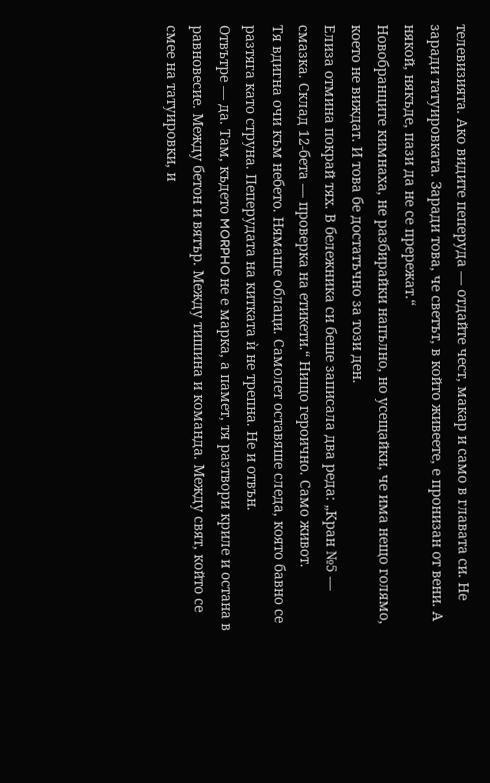телевизията. Ако видите пеперуда — отдайте чест, макар и само в главата си. Не заради татуировката. Заради това, че светът, в който живеете, е пронизан от вени. А някой, някъде, пази да не се прережат.“
Новобранците кимнаха, не разбирайки напълно, но усещайки, че има нещо голямо, което не виждат. И това бе достатъчно за този ден.
Елиза отмина покрай тях. В бележника си беше записала два реда: „Кран №5 — смазка. Склад 12-бета — проверка на етикети.“ Нищо героично. Само живот.
Тя вдигна очи към небето. Нямаше облаци. Самолет оставяше следа, която бавно се разтяга като струна. Пеперудата на китката ѝ не трепна. Не и отвън.
Отвътре — да. Там, където MORPHO не е марка, а памет, тя разтвори криле и остана в равновесие. Между бетон и вятър. Между тишина и команда. Между свят, който се смее на татуировки, и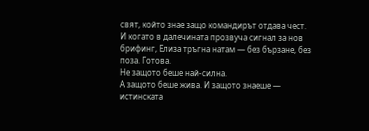свят, който знае защо командирът отдава чест.
И когато в далечината прозвуча сигнал за нов брифинг, Елиза тръгна натам — без бързане, без поза. Готова.
Не защото беше най-силна.
А защото беше жива. И защото знаеше — истинската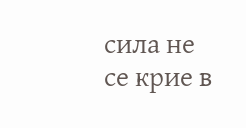сила не се крие в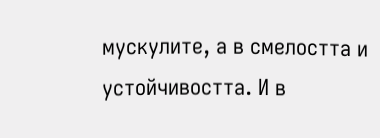мускулите, а в смелостта и устойчивостта. И в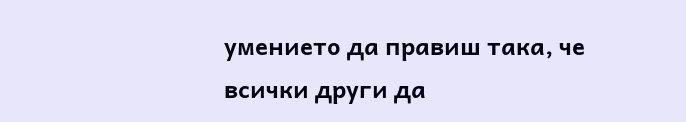умението да правиш така, че всички други да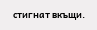стигнат вкъщи.